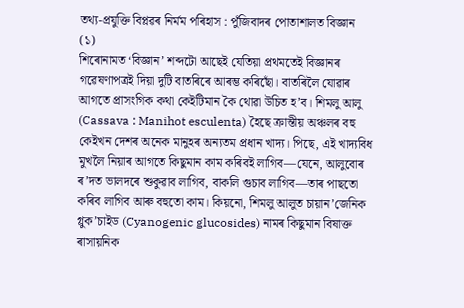তথ্য-প্ৰযুক্তি বিপ্লৱৰ নিৰ্মম পৰিহাস : পুঁজিবাদৰ পোতাশালত বিজ্ঞান
(১)
শিৰোনামত ‘বিজ্ঞান’ শব্দটো আছেই যেতিয়া প্ৰথমতেই বিজ্ঞানৰ গৱেষণাপত্ৰই দিয়া দুটি বাতৰিৰে আৰম্ভ কৰিছোঁ। বাতৰিলৈ যোৱাৰ আগতে প্ৰাসংগিক কথা কেইটিমান কৈ থোৱা উচিত হ’ব। শিমলু আলু (Cassava : Manihot esculenta) হৈছে ক্ৰান্তীয় অঞ্চলৰ বহু কেইখন দেশৰ অনেক মানুহৰ অন্যতম প্ৰধান খাদ্য। পিছে, এই খাদ্যবিধ মুখলৈ নিয়াৰ আগতে কিছুমান কাম কৰিবই লাগিব—যেনে, আলুবোৰ ৰ’দত ভালদৰে শুকুৱাব লাগিব, বাকলি গুচাব লাগিব—তাৰ পাছতো কৰিব লাগিব আৰু বহুতো কাম। কিয়নো, শিমলু আলুত চায়ান’জেনিক গ্লুক’চাইড (Cyanogenic glucosides) নামৰ কিছুমান বিষাক্ত ৰাসায়নিক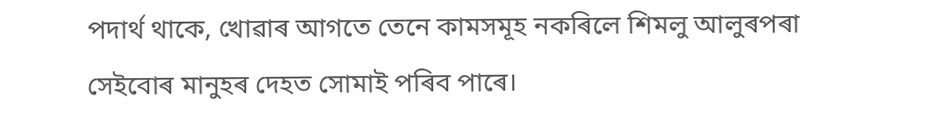পদাৰ্থ থাকে, খোৱাৰ আগতে তেনে কামসমূহ নকৰিলে শিমলু আলুৰপৰা সেইবোৰ মানুহৰ দেহত সোমাই পৰিব পাৰে।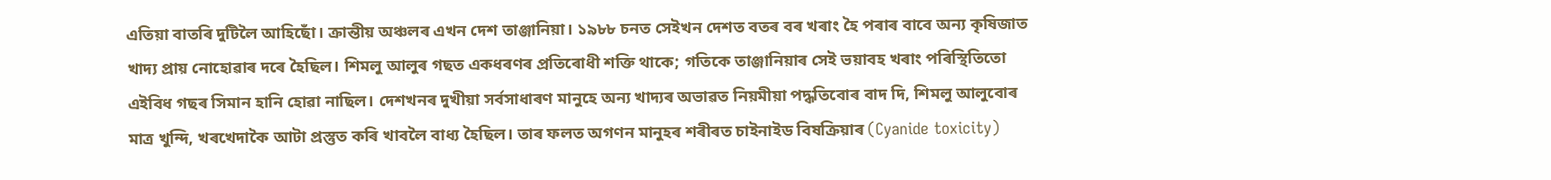এতিয়া বাতৰি দুটিলৈ আহিছোঁ। ক্ৰান্তীয় অঞ্চলৰ এখন দেশ তাঞ্জানিয়া। ১৯৮৮ চনত সেইখন দেশত বতৰ বৰ খৰাং হৈ পৰাৰ বাবে অন্য কৃষিজাত খাদ্য প্ৰায় নোহোৱাৰ দৰে হৈছিল। শিমলু আলুৰ গছত একধৰণৰ প্ৰতিৰোধী শক্তি থাকে; গতিকে তাঞ্জানিয়াৰ সেই ভয়াবহ খৰাং পৰিস্থিতিতো এইবিধ গছৰ সিমান হানি হোৱা নাছিল। দেশখনৰ দুখীয়া সৰ্বসাধাৰণ মানুহে অন্য খাদ্যৰ অভাৱত নিয়মীয়া পদ্ধতিবোৰ বাদ দি, শিমলু আলুবোৰ মাত্ৰ খুন্দি, খৰখেদাকৈ আটা প্ৰস্তুত কৰি খাবলৈ বাধ্য হৈছিল। তাৰ ফলত অগণন মানুহৰ শৰীৰত চাইনাইড বিষক্ৰিয়াৰ (Cyanide toxicity)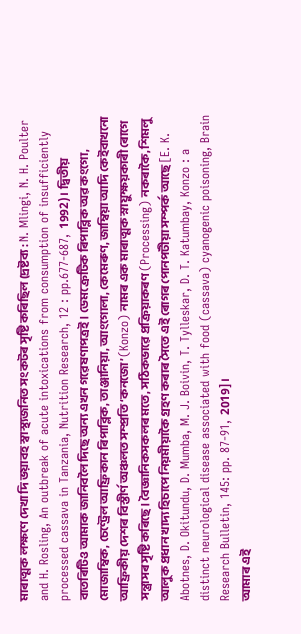মাৰাত্মক লক্ষণে দেখা দি ভয়াবহ স্বাস্থ্যজনিত সংকটৰ সৃষ্টি কৰিছিল (দ্ৰষ্টব্য : N. Mlingi, N. H. Poulter and H. Rosling, An outbreak of acute intoxications from consumption of insufficiently processed cassava in Tanzania, Nutrition Research, 12 : pp.677-687, 1992)। দ্বিতীয় বাতৰিটিও আমাক জানিবলৈ দিছে অন্য এখন গৱেষণাপত্ৰই। ডেমক্ৰেটিক ৰিপাব্লিক অৱ কংগো, মোজাম্বিক, চেণ্ট্ৰেল আফ্ৰিকান ৰিপাব্লিক, তাঞ্জানিয়া, আংগোলা, কেমেৰুণ, জাম্বিয়া আদি কেইবাখনো আফ্ৰিকীয় দেশৰ বিস্তীৰ্ণ অঞ্চলত সম্প্ৰতি ‘কনজো’ (Konzo) নামৰ এক মাৰাত্মক স্নায়ুক্ষয়কাৰী ৰোগে সন্ত্ৰাসৰ সৃষ্টি কৰিছে। বৈজ্ঞানিকসকলৰ মতে, সঠিকভাৱে প্ৰক্ৰিয়াকৰণ (Processing) নকৰাকৈ, শিমলু আলুক প্ৰধান খাদ্য হিচাপে নিয়মীয়াকৈ গ্ৰহণ কৰাৰ সৈতে এই ৰোগৰ পোনপটীয়া সম্পৰ্ক আছে [E. K. Abotnes, D. Okitundu, D. Mumba, M. J. Boivin, T. Tylleskar, D. T. Katumbay, Konzo : a distinct neurological disease associated with food (cassava) cyanogenic poisoning, Brain Research Bulletin, 145: pp. 87-91, 2019]।
আমাৰ এই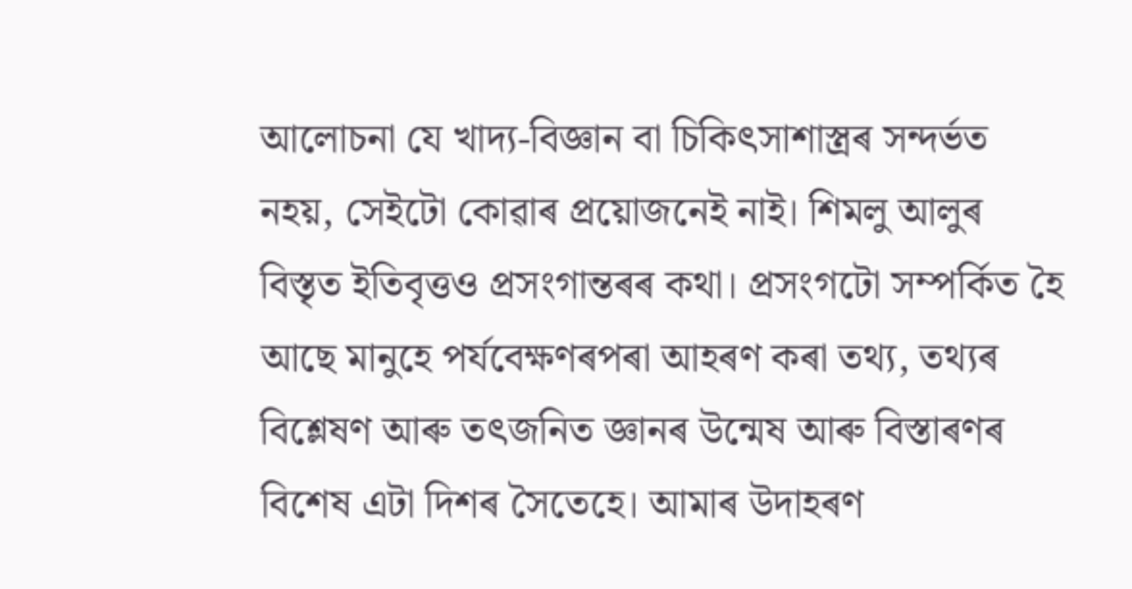আলোচনা যে খাদ্য-বিজ্ঞান বা চিকিৎসাশাস্ত্ৰৰ সন্দৰ্ভত নহয়, সেইটো কোৱাৰ প্ৰয়োজনেই নাই। শিমলু আলুৰ বিস্তৃত ইতিবৃত্তও প্ৰসংগান্তৰৰ কথা। প্ৰসংগটো সম্পৰ্কিত হৈ আছে মানুহে পৰ্যবেক্ষণৰপৰা আহৰণ কৰা তথ্য, তথ্যৰ বিশ্লেষণ আৰু তৎজনিত জ্ঞানৰ উন্মেষ আৰু বিস্তাৰণৰ বিশেষ এটা দিশৰ সৈতেহে। আমাৰ উদাহৰণ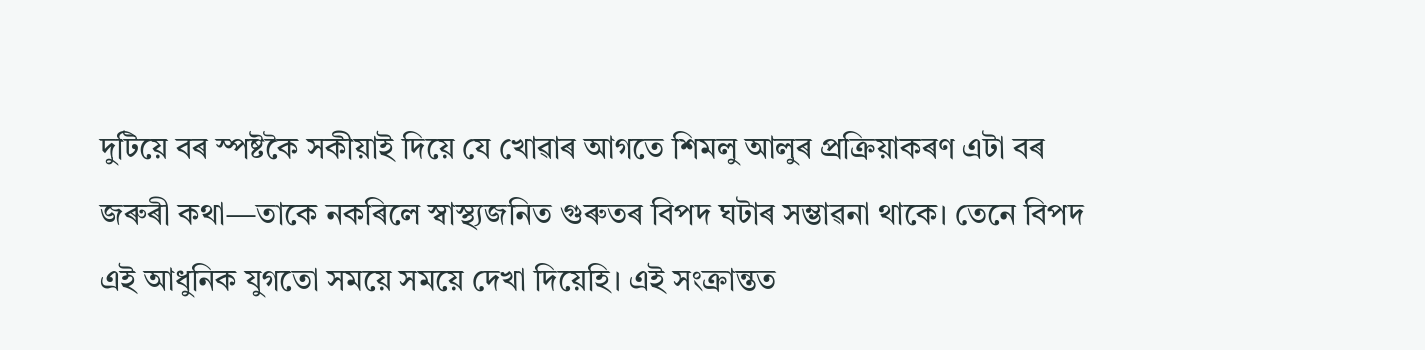দুটিয়ে বৰ স্পষ্টকৈ সকীয়াই দিয়ে যে খোৱাৰ আগতে শিমলু আলুৰ প্ৰক্ৰিয়াকৰণ এটা বৰ জৰুৰী কথা—তাকে নকৰিলে স্বাস্থ্যজনিত গুৰুতৰ বিপদ ঘটাৰ সম্ভাৱনা থাকে। তেনে বিপদ এই আধুনিক যুগতো সময়ে সময়ে দেখা দিয়েহি। এই সংক্ৰান্তত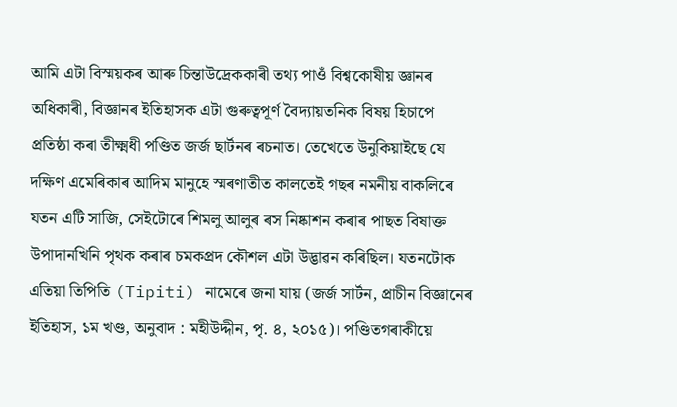আমি এটা বিস্ময়কৰ আৰু চিন্তাউদ্ৰেককাৰী তথ্য পাওঁ বিশ্বকোষীয় জ্ঞানৰ অধিকাৰী, বিজ্ঞানৰ ইতিহাসক এটা গুৰুত্বপূৰ্ণ বৈদ্যায়তনিক বিষয় হিচাপে প্ৰতিষ্ঠা কৰা তীক্ষ্মধী পণ্ডিত জৰ্জ ছাৰ্টনৰ ৰচনাত। তেখেতে উনুকিয়াইছে যে দক্ষিণ এমেৰিকাৰ আদিম মানুহে স্মৰণাতীত কালতেই গছৰ নমনীয় বাকলিৰে যতন এটি সাজি, সেইটোৰে শিমলু আলুৰ ৰস নিষ্কাশন কৰাৰ পাছত বিষাক্ত উপাদানখিনি পৃথক কৰাৰ চমকপ্ৰদ কৌশল এটা উদ্ভাৱন কৰিছিল। যতনটোক এতিয়া তিপিতি (Tipiti) নামেৰে জনা যায় (জৰ্জ সাৰ্টন, প্ৰাচীন বিজ্ঞানেৰ ইতিহাস, ১ম খণ্ড, অনুবাদ : মহীউদ্দীন, পৃ. ৪, ২০১৫)। পণ্ডিতগৰাকীয়ে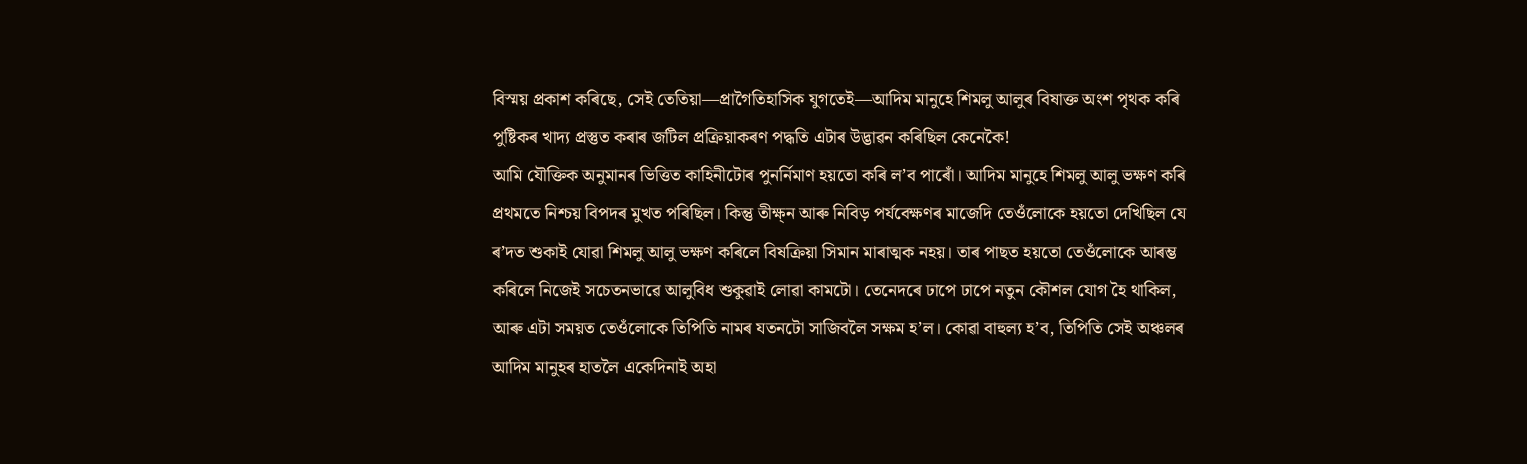বিস্ময় প্ৰকাশ কৰিছে, সেই তেতিয়া—প্ৰাগৈতিহাসিক যুগতেই—আদিম মানুহে শিমলু আলুৰ বিষাক্ত অংশ পৃথক কৰি পুষ্টিকৰ খাদ্য প্ৰস্তুত কৰাৰ জটিল প্ৰক্ৰিয়াকৰণ পদ্ধতি এটাৰ উদ্ভাৱন কৰিছিল কেনেকৈ!
আমি যৌক্তিক অনুমানৰ ভিত্তিত কাহিনীটোৰ পুনৰ্নিমাণ হয়তো কৰি ল’ব পাৰোঁ। আদিম মানুহে শিমলু আলু ভক্ষণ কৰি প্ৰথমতে নিশ্চয় বিপদৰ মুখত পৰিছিল। কিন্তু তীক্ষ্ন আৰু নিবিড় পৰ্যবেক্ষণৰ মাজেদি তেওঁলোকে হয়তো দেখিছিল যে ৰ’দত শুকাই যোৱা শিমলু আলু ভক্ষণ কৰিলে বিষক্ৰিয়া সিমান মাৰাত্মক নহয়। তাৰ পাছত হয়তো তেওঁলোকে আৰম্ভ কৰিলে নিজেই সচেতনভাৱে আলুবিধ শুকুৱাই লোৱা কামটো। তেনেদৰে ঢাপে ঢাপে নতুন কৌশল যোগ হৈ থাকিল, আৰু এটা সময়ত তেওঁলোকে তিপিতি নামৰ যতনটো সাজিবলৈ সক্ষম হ’ল। কোৱা বাহুল্য হ’ব, তিপিতি সেই অঞ্চলৰ আদিম মানুহৰ হাতলৈ একেদিনাই অহা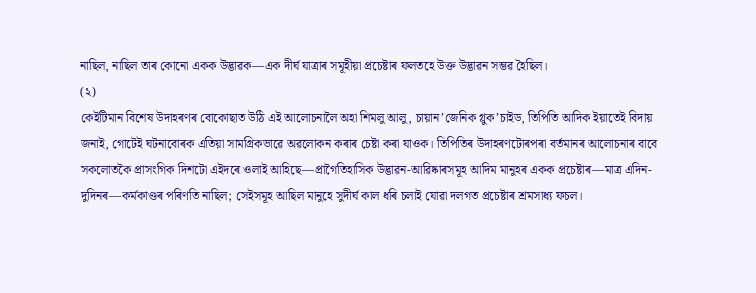নাছিল, নাছিল তাৰ কোনো একক উদ্ভাৱক—এক দীৰ্ঘ যাত্ৰাৰ সমূহীয়া প্ৰচেষ্টাৰ ফলতহে উক্ত উদ্ভাৱন সম্ভৱ হৈছিল।
(২)
কেইটিমান বিশেষ উদাহৰণৰ বোকোছাত উঠি এই আলোচনালৈ অহা শিমলু আলু, চায়ান’জেনিক গ্লুক’চাইড, তিপিতি আদিক ইয়াতেই বিদায় জনাই, গোটেই ঘটনাবোৰক এতিয়া সামগ্ৰিকভাৱে অৱলোকন কৰাৰ চেষ্টা কৰা যাওক। তিপিতিৰ উদাহৰণটোৰপৰা বৰ্তমানৰ আলোচনাৰ বাবে সকলোতকৈ প্ৰাসংগিক দিশটো এইদৰে ওলাই আহিছে—প্ৰাগৈতিহাসিক উদ্ভাৱন-আৱিষ্কাৰসমূহ আদিম মানুহৰ একক প্ৰচেষ্টাৰ—মাত্ৰ এদিন-দুদিনৰ—কৰ্মকাণ্ডৰ পৰিণতি নাছিল; সেইসমূহ আছিল মানুহে সুদীৰ্ঘ কাল ধৰি চলাই যোৱা দলগত প্ৰচেষ্টাৰ শ্ৰমসাধ্য ফচল।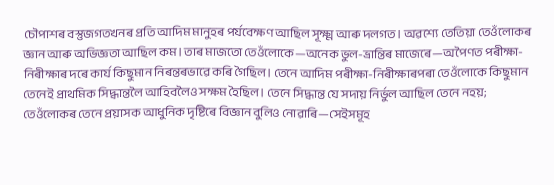চৌপাশৰ বস্তুজগতখনৰ প্ৰতি আদিম মানুহৰ পৰ্যবেক্ষণ আছিল সূক্ষ্ম আৰু দলগত। অৱশ্যে তেতিয়া তেওঁলোকৰ জ্ঞান আৰু অভিজ্ঞতা আছিল কম। তাৰ মাজতো তেওঁলোকে—অনেক ভুল-ভ্ৰান্তিৰ মাজেৰে—অপৈণত পৰীক্ষা-নিৰীক্ষাৰ দৰে কাৰ্য কিছুমান নিৰন্তৰভাৱে কৰি গৈছিল। তেনে আদিম পৰীক্ষা-নিৰীক্ষাৰপৰা তেওঁলোকে কিছুমান তেনেই প্ৰাথমিক সিদ্ধান্তলৈ আহিবলৈও সক্ষম হৈছিল। তেনে সিদ্ধান্ত যে সদায় নিৰ্ভুল আছিল তেনে নহয়; তেওঁলোকৰ তেনে প্ৰয়াসক আধুনিক দৃষ্টিৰে বিজ্ঞান বুলিও নোৱাৰি—সেইসমূহ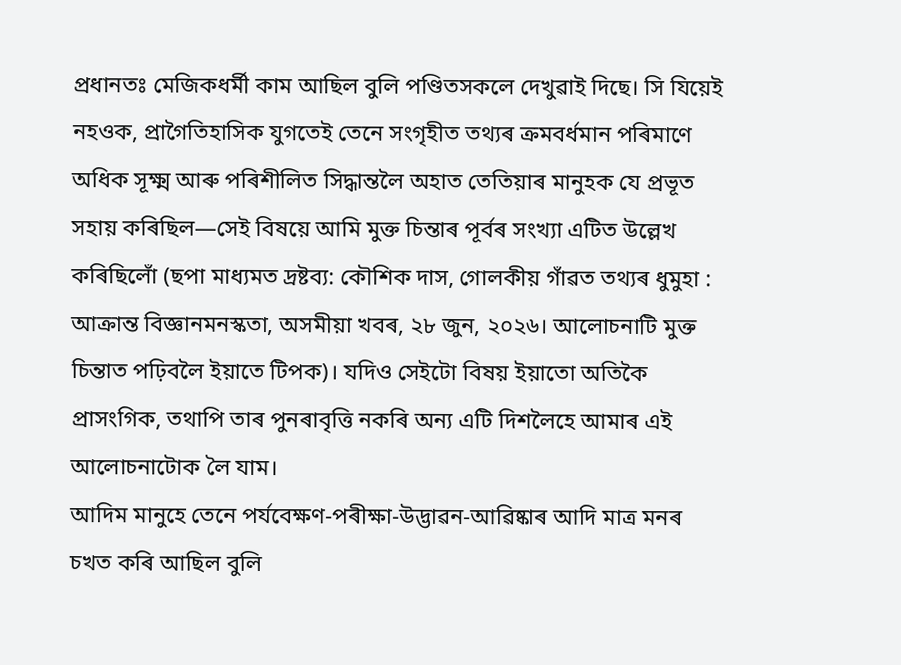প্ৰধানতঃ মেজিকধৰ্মী কাম আছিল বুলি পণ্ডিতসকলে দেখুৱাই দিছে। সি যিয়েই নহওক, প্ৰাগৈতিহাসিক যুগতেই তেনে সংগৃহীত তথ্যৰ ক্ৰমবৰ্ধমান পৰিমাণে অধিক সূক্ষ্ম আৰু পৰিশীলিত সিদ্ধান্তলৈ অহাত তেতিয়াৰ মানুহক যে প্ৰভূত সহায় কৰিছিল—সেই বিষয়ে আমি মুক্ত চিন্তাৰ পূৰ্বৰ সংখ্যা এটিত উল্লেখ কৰিছিলোঁ (ছপা মাধ্যমত দ্ৰষ্টব্য: কৌশিক দাস, গোলকীয় গাঁৱত তথ্যৰ ধুমুহা : আক্ৰান্ত বিজ্ঞানমনস্কতা, অসমীয়া খবৰ, ২৮ জুন, ২০২৬। আলোচনাটি মুক্ত চিন্তাত পঢ়িবলৈ ইয়াতে টিপক)। যদিও সেইটো বিষয় ইয়াতো অতিকৈ প্ৰাসংগিক, তথাপি তাৰ পুনৰাবৃত্তি নকৰি অন্য এটি দিশলৈহে আমাৰ এই আলোচনাটোক লৈ যাম।
আদিম মানুহে তেনে পৰ্যবেক্ষণ-পৰীক্ষা-উদ্ভাৱন-আৱিষ্কাৰ আদি মাত্ৰ মনৰ চখত কৰি আছিল বুলি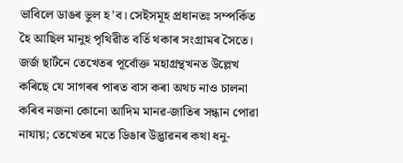ভাবিলে ডাঙৰ ভুল হ’ব। সেইসমূহ প্ৰধানতঃ সম্পৰ্কিত হৈ আছিল মানুহ পৃথিৱীত বৰ্তি থকাৰ সংগ্ৰামৰ সৈতে। জৰ্জ ছাৰ্টনে তেখেতৰ পূৰ্বোক্ত মহাগ্ৰন্থখনত উল্লেখ কৰিছে যে সাগৰৰ পাৰত বাস কৰা অথচ নাও চালনা কৰিব নজনা কোনো আদিম মানৱ-জাতিৰ সন্ধান পোৱা নাযায়; তেখেতৰ মতে ডিঙাৰ উদ্ভাৱনৰ কথা ধনু-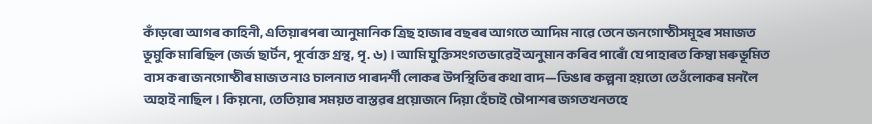কাঁড়ৰো আগৰ কাহিনী, এতিয়াৰপৰা আনুমানিক ত্ৰিছ হাজাৰ বছৰৰ আগতে আদিম নাৱে তেনে জনগোষ্ঠীসমূহৰ সমাজত ভূমুকি মাৰিছিল (জৰ্জ ছাৰ্টন, পূৰ্বোক্ত গ্ৰন্থ, পৃ. ৬)। আমি যুক্তিসংগতভাৱেই অনুমান কৰিব পাৰোঁ যে পাহাৰত কিম্বা মৰুভূমিত বাস কৰা জনগোষ্ঠীৰ মাজত নাও চালনাত পাৰদৰ্শী লোকৰ উপস্থিতিৰ কথা বাদ—ডিঙাৰ কল্পনা হয়তো তেওঁলোকৰ মনলৈ অহাই নাছিল। কিয়নো, তেতিয়াৰ সময়ত বাস্তৱৰ প্ৰয়োজনে দিয়া হেঁচাই চৌপাশৰ জগতখনতহে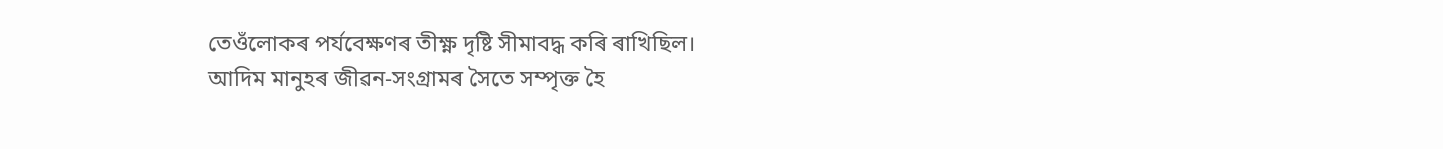তেওঁলোকৰ পৰ্যবেক্ষণৰ তীক্ষ্ণ দৃষ্টি সীমাবদ্ধ কৰি ৰাখিছিল।
আদিম মানুহৰ জীৱন-সংগ্রামৰ সৈতে সম্পৃক্ত হৈ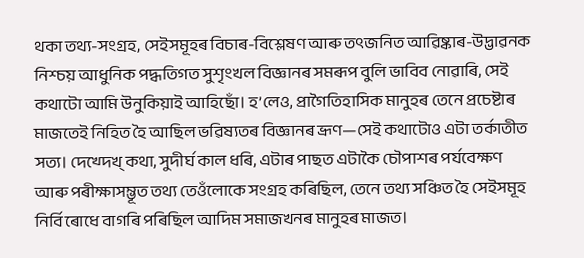থকা তথ্য-সংগ্রহ, সেইসমূহৰ বিচাৰ-বিশ্লেষণ আৰু তৎজনিত আৱিষ্কাৰ-উদ্ভাৱনক নিশ্চয় আধুনিক পদ্ধতিগত সুশৃংখল বিজ্ঞানৰ সমৰূপ বুলি ভাবিব নোৱাৰি, সেই কথাটো আমি উনুকিয়াই আহিছোঁ। হ’লেও, প্রাগৈতিহাসিক মানুহৰ তেনে প্রচেষ্টাৰ মাজতেই নিহিত হৈ আছিল ভৱিষ্যতৰ বিজ্ঞানৰ ভ্রূণ—সেই কথাটোও এটা তৰ্কাতীত সত্য। দেখ্দেখ্ কথা, সুদীৰ্ঘ কাল ধৰি, এটাৰ পাছত এটাকৈ চৌপাশৰ পৰ্যবেক্ষণ আৰু পৰীক্ষাসম্ভূত তথ্য তেওঁলোকে সংগ্ৰহ কৰিছিল, তেনে তথ্য সঞ্চিত হৈ সেইসমূহ নিৰ্বিৰোধে বাগৰি পৰিছিল আদিম সমাজখনৰ মানুহৰ মাজত।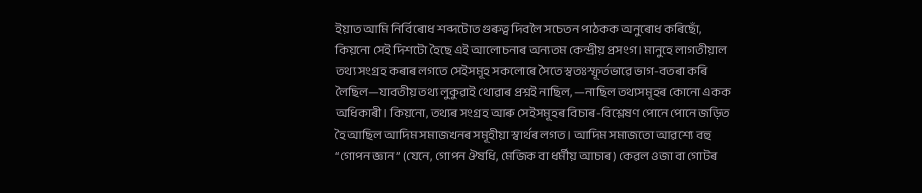ইয়াত আমি নিৰ্বিৰোধ শব্দটোত গুৰুত্ব দিবলৈ সচেতন পাঠকক অনুৰোধ কৰিছোঁ, কিয়নো সেই দিশটো হৈছে এই আলোচনাৰ অন্যতম কেন্দ্রীয় প্রসংগ। মানুহে লাগতীয়াল তথ্য সংগ্রহ কৰাৰ লগতে সেইসমূহ সকলোৰে সৈতে স্বতঃস্ফূৰ্তভাৱে ভাগ-বতৰা কৰি লৈছিল—যাবতীয় তথ্য লুকুৱাই থোৱাৰ প্রশ্নই নাছিল, —নাছিল তথ্যসমূহৰ কোনো একক অধিকাৰী। কিয়নো, তথ্যৰ সংগ্রহ আৰু সেইসমূহৰ বিচাৰ-বিশ্লেষণ পোনে পোনে জড়িত হৈ আছিল আদিম সমাজখনৰ সমূহীয়া স্বাৰ্থৰ লগত। আদিম সমাজতো আৱশ্যে বহু “গোপন জ্ঞান” (যেনে, গোপন ঔষধি, মেজিক বা ধৰ্মীয় আচাৰ) কেৱল ওজা বা গোটৰ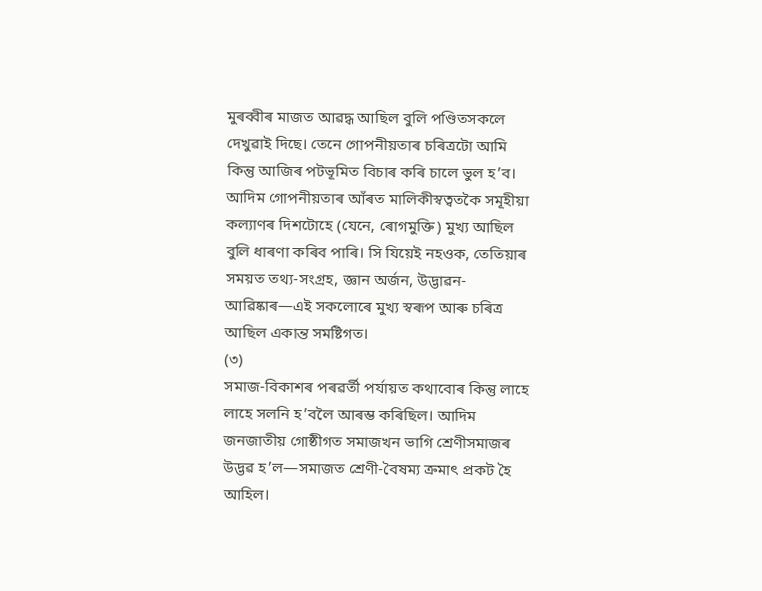মুৰব্বীৰ মাজত আৱদ্ধ আছিল বুলি পণ্ডিতসকলে দেখুৱাই দিছে। তেনে গোপনীয়তাৰ চৰিত্রটো আমি কিন্তু আজিৰ পটভূমিত বিচাৰ কৰি চালে ভুল হ’ব। আদিম গোপনীয়তাৰ আঁৰত মালিকীস্বত্বতকৈ সমূহীয়া কল্যাণৰ দিশটোহে (যেনে, ৰোগমুক্তি) মুখ্য আছিল বুলি ধাৰণা কৰিব পাৰি। সি যিয়েই নহওক, তেতিয়াৰ সময়ত তথ্য-সংগ্রহ, জ্ঞান অৰ্জন, উদ্ভাৱন-আৱিষ্কাৰ—এই সকলোৰে মুখ্য স্বৰূপ আৰু চৰিত্র আছিল একান্ত সমষ্টিগত।
(৩)
সমাজ-বিকাশৰ পৰৱৰ্তী পৰ্যায়ত কথাবোৰ কিন্তু লাহে লাহে সলনি হ’বলৈ আৰম্ভ কৰিছিল। আদিম জনজাতীয় গোষ্ঠীগত সমাজখন ভাগি শ্রেণীসমাজৰ উদ্ভৱ হ’ল—সমাজত শ্রেণী-বৈষম্য ক্রমাৎ প্রকট হৈ আহিল।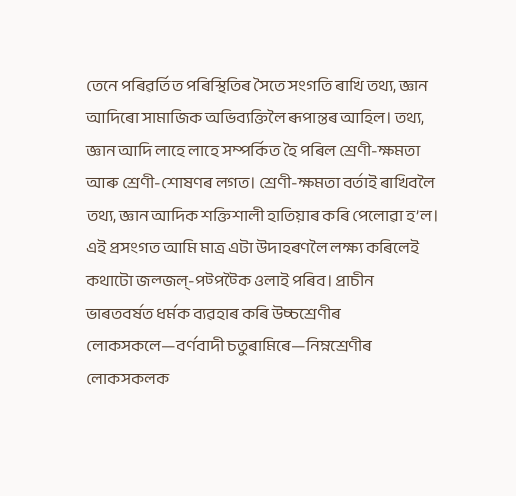তেনে পৰিৱৰ্তিত পৰিস্থিতিৰ সৈতে সংগতি ৰাখি তথ্য, জ্ঞান আদিৰো সামাজিক অভিব্যক্তিলৈ ৰূপান্তৰ আহিল। তথ্য, জ্ঞান আদি লাহে লাহে সম্পৰ্কিত হৈ পৰিল শ্রেণী-ক্ষমতা আৰু শ্রেণী-শোষণৰ লগত। শ্রেণী-ক্ষমতা বৰ্তাই ৰাখিবলৈ তথ্য, জ্ঞান আদিক শক্তিশালী হাতিয়াৰ কৰি পেলোৱা হ’ল। এই প্রসংগত আমি মাত্র এটা উদাহৰণলৈ লক্ষ্য কৰিলেই কথাটো জল্জল্-পট্পট্কৈ ওলাই পৰিব। প্রাচীন ভাৰতবৰ্ষত ধৰ্মক ব্যৱহাৰ কৰি উচ্চশ্রেণীৰ লোকসকলে—বৰ্ণবাদী চতুৰামিৰে—নিম্নশ্রেণীৰ লোকসকলক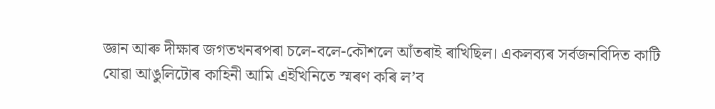জ্ঞান আৰু দীক্ষাৰ জগতখনৰপৰা চলে-বলে-কৌশলে আঁতৰাই ৰাখিছিল। একলব্যৰ সৰ্বজনবিদিত কাটি যোৱা আঙুলিটোৰ কাহিনী আমি এইখিনিতে স্মৰণ কৰি ল’ব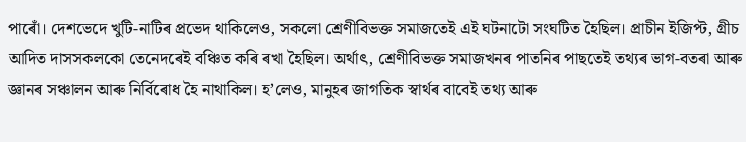পাৰোঁ। দেশভেদে খুটি-নাটিৰ প্রভেদ থাকিলেও, সকলো শ্রেণীবিভক্ত সমাজতেই এই ঘটনাটো সংঘটিত হৈছিল। প্ৰাচীন ইজিপ্ট, গ্ৰীচ আদিত দাসসকলকো তেনেদৰেই বঞ্চিত কৰি ৰখা হৈছিল। অৰ্থাৎ, শ্রেণীবিভক্ত সমাজখনৰ পাতনিৰ পাছতেই তথ্যৰ ভাগ-বতৰা আৰু জ্ঞানৰ সঞ্চালন আৰু নিৰ্বিৰোধ হৈ নাথাকিল। হ’লেও, মানুহৰ জাগতিক স্বাৰ্থৰ বাবেই তথ্য আৰু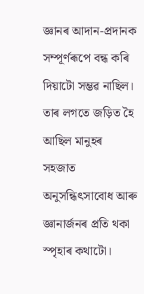জ্ঞানৰ আদান-প্রদানক সম্পূৰ্ণৰূপে বন্ধ কৰি দিয়াটো সম্ভৱ নাছিল। তাৰ লগতে জড়িত হৈ আছিল মানুহৰ সহজাত অনুসন্ধিৎসাবোধ আৰু জ্ঞানাৰ্জনৰ প্রতি থকা স্পৃহাৰ কথাটো।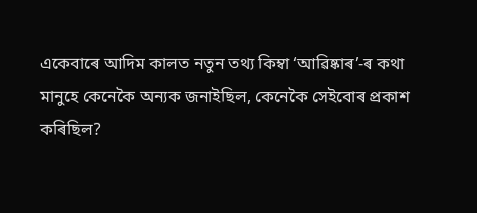একেবাৰে আদিম কালত নতুন তথ্য কিম্বা ‘আৱিষ্কাৰ’-ৰ কথা মানুহে কেনেকৈ অন্যক জনাইছিল, কেনেকৈ সেইবোৰ প্ৰকাশ কৰিছিল?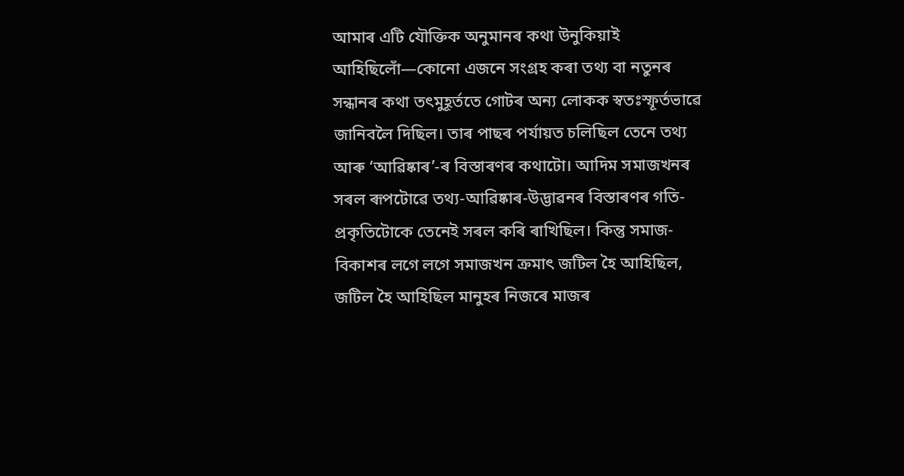আমাৰ এটি যৌক্তিক অনুমানৰ কথা উনুকিয়াই আহিছিলোঁ—কোনো এজনে সংগ্রহ কৰা তথ্য বা নতুনৰ সন্ধানৰ কথা তৎমুহূৰ্ততে গোটৰ অন্য লোকক স্বতঃস্ফূৰ্তভাৱে জানিবলৈ দিছিল। তাৰ পাছৰ পৰ্যায়ত চলিছিল তেনে তথ্য আৰু ‘আৱিষ্কাৰ’-ৰ বিস্তাৰণৰ কথাটো। আদিম সমাজখনৰ সৰল ৰূপটোৱে তথ্য-আৱিষ্কাৰ-উদ্ভাৱনৰ বিস্তাৰণৰ গতি-প্রকৃতিটোকে তেনেই সৰল কৰি ৰাখিছিল। কিন্তু সমাজ-বিকাশৰ লগে লগে সমাজখন ক্রমাৎ জটিল হৈ আহিছিল, জটিল হৈ আহিছিল মানুহৰ নিজৰে মাজৰ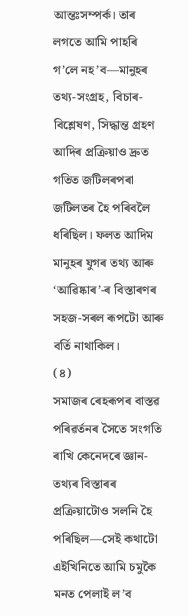আন্তঃসম্পৰ্ক। তাৰ লগতে আমি পাহৰি গ’লে নহ’ব—মানুহৰ তথ্য-সংগ্রহ, বিচাৰ-বিশ্লেষণ, সিদ্ধান্ত গ্রহণ আদিৰ প্ৰক্ৰিয়াও দ্রুত গতিত জটিলৰপৰা জটিলতৰ হৈ পৰিবলৈ ধৰিছিল। ফলত আদিম মানুহৰ যুগৰ তথ্য আৰু ‘আৱিষ্কাৰ’-ৰ বিস্তাৰণৰ সহজ-সৰল ৰূপটো আৰু বৰ্তি নাথাকিল।
(৪)
সমাজৰ ৰেহৰূপৰ বাস্তৱ পৰিৱৰ্তনৰ সৈতে সংগতি ৰাখি কেনেদৰে জ্ঞান-তথ্যৰ বিস্তাৰৰ প্রক্রিয়াটোও সলনি হৈ পৰিছিল—সেই কথাটো এইখিনিতে আমি চমুকৈ মনত পেলাই ল’ব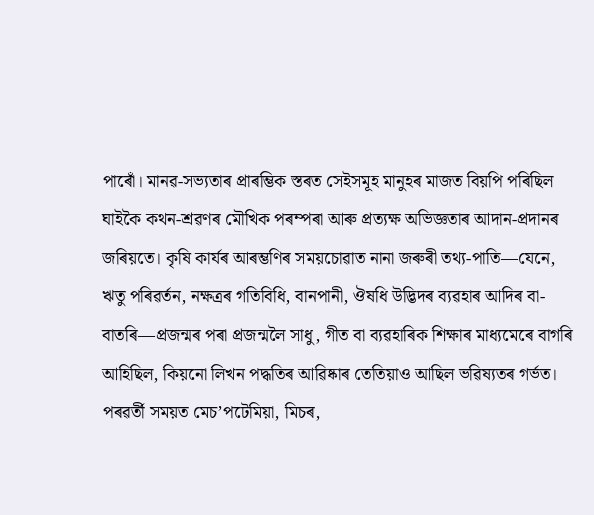পাৰোঁ। মানৱ-সভ্যতাৰ প্রাৰম্ভিক স্তৰত সেইসমূহ মানুহৰ মাজত বিয়পি পৰিছিল ঘাইকৈ কথন-শ্রৱণৰ মৌখিক পৰম্পৰা আৰু প্ৰত্যক্ষ অভিজ্ঞতাৰ আদান-প্ৰদানৰ জৰিয়তে। কৃষি কাৰ্যৰ আৰম্ভণিৰ সময়চোৱাত নানা জৰুৰী তথ্য-পাতি—যেনে, ঋতু পৰিৱৰ্তন, নক্ষত্ৰৰ গতিবিধি, বানপানী, ঔষধি উদ্ভিদৰ ব্যৱহাৰ আদিৰ বা-বাতৰি—প্ৰজন্মৰ পৰা প্ৰজন্মলৈ সাধু, গীত বা ব্যৱহাৰিক শিক্ষাৰ মাধ্যমেৰে বাগৰি আহিছিল, কিয়নো লিখন পদ্ধতিৰ আৱিষ্কাৰ তেতিয়াও আছিল ভৱিষ্যতৰ গৰ্ভত। পৰৱৰ্তী সময়ত মেচ’পটেমিয়া, মিচৰ,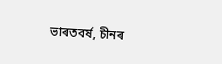ভাৰতবৰ্ষ, চীনৰ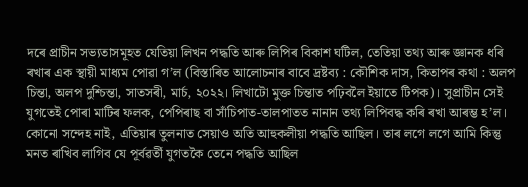দৰে প্ৰাচীন সভ্যতাসমূহত যেতিয়া লিখন পদ্ধতি আৰু লিপিৰ বিকাশ ঘটিল, তেতিয়া তথ্য আৰু জ্ঞানক ধৰি ৰখাৰ এক স্থায়ী মাধ্যম পোৱা গ’ল (বিস্তাৰিত আলোচনাৰ বাবে দ্ৰষ্টব্য : কৌশিক দাস, কিতাপৰ কথা : অলপ চিন্তা, অলপ দুশ্চিন্তা, সাতসৰী, মাৰ্চ, ২০২২। লিখাটো মুক্ত চিন্তাত পঢ়িবলৈ ইয়াতে টিপক)। সুপ্রাচীন সেই যুগতেই পোৰা মাটিৰ ফলক, পেপিৰাছ বা সাঁচিপাত-তালপাতত নানান তথ্য লিপিবদ্ধ কৰি ৰখা আৰম্ভ হ’ল। কোনো সন্দেহ নাই, এতিয়াৰ তুলনাত সেয়াও অতি আহুকলীয়া পদ্ধতি আছিল। তাৰ লগে লগে আমি কিন্তু মনত ৰাখিব লাগিব যে পূৰ্বৱৰ্তী যুগতকৈ তেনে পদ্ধতি আছিল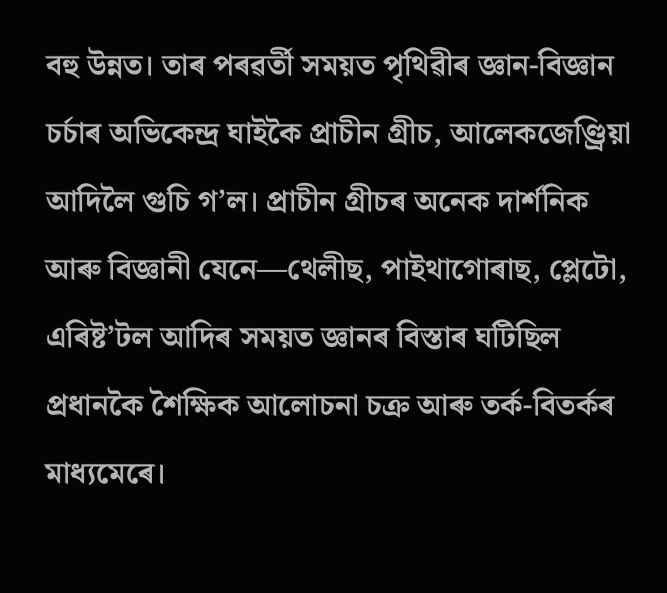বহু উন্নত। তাৰ পৰৱৰ্তী সময়ত পৃথিৱীৰ জ্ঞান-বিজ্ঞান চৰ্চাৰ অভিকেন্দ্র ঘাইকৈ প্রাচীন গ্রীচ, আলেকজেণ্ড্রিয়া আদিলৈ গুচি গ’ল। প্ৰাচীন গ্ৰীচৰ অনেক দাৰ্শনিক আৰু বিজ্ঞানী যেনে—থেলীছ, পাইথাগোৰাছ, প্লেটো, এৰিষ্ট’টল আদিৰ সময়ত জ্ঞানৰ বিস্তাৰ ঘটিছিল প্ৰধানকৈ শৈক্ষিক আলোচনা চক্ৰ আৰু তৰ্ক-বিতৰ্কৰ মাধ্যমেৰে।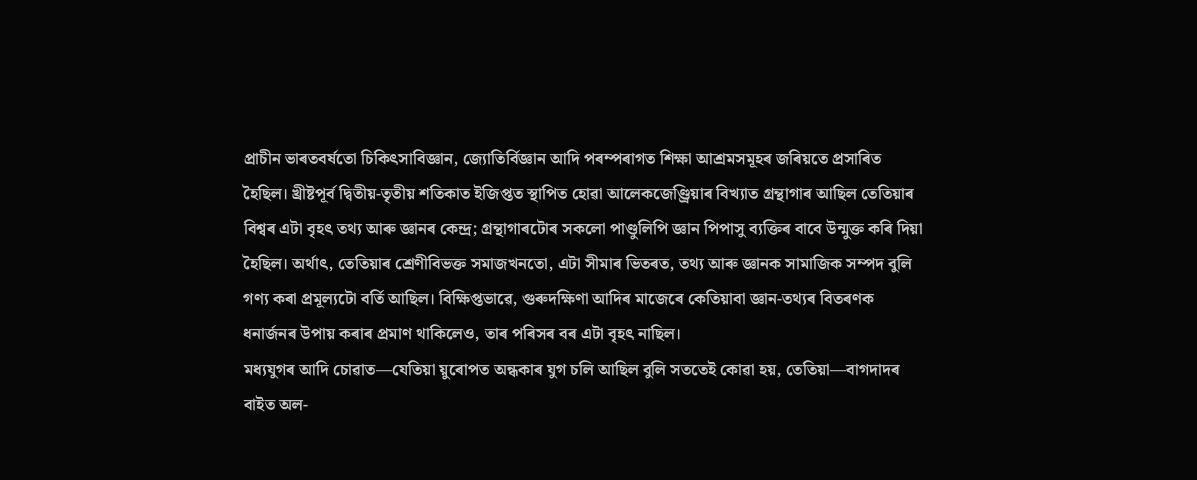প্ৰাচীন ভাৰতবৰ্ষতো চিকিৎসাবিজ্ঞান, জ্যোতিৰ্বিজ্ঞান আদি পৰম্পৰাগত শিক্ষা আশ্ৰমসমূহৰ জৰিয়তে প্ৰসাৰিত হৈছিল। খ্ৰীষ্টপূৰ্ব দ্বিতীয়-তৃতীয় শতিকাত ইজিপ্তত স্থাপিত হোৱা আলেকজেণ্ড্ৰিয়াৰ বিখ্যাত গ্ৰন্থাগাৰ আছিল তেতিয়াৰ বিশ্বৰ এটা বৃহৎ তথ্য আৰু জ্ঞানৰ কেন্দ্ৰ; গ্ৰন্থাগাৰটোৰ সকলো পাণ্ডুলিপি জ্ঞান পিপাসু ব্যক্তিৰ বাবে উন্মুক্ত কৰি দিয়া হৈছিল। অৰ্থাৎ, তেতিয়াৰ শ্রেণীবিভক্ত সমাজখনতো, এটা সীমাৰ ভিতৰত, তথ্য আৰু জ্ঞানক সামাজিক সম্পদ বুলি গণ্য কৰা প্রমূল্যটো বৰ্তি আছিল। বিক্ষিপ্তভাৱে, গুৰুদক্ষিণা আদিৰ মাজেৰে কেতিয়াবা জ্ঞান-তথ্যৰ বিতৰণক ধনাৰ্জনৰ উপায় কৰাৰ প্ৰমাণ থাকিলেও, তাৰ পৰিসৰ বৰ এটা বৃহৎ নাছিল।
মধ্যযুগৰ আদি চোৱাত—যেতিয়া য়ুৰোপত অন্ধকাৰ যুগ চলি আছিল বুলি সততেই কোৱা হয়, তেতিয়া—বাগদাদৰ বাইত অল-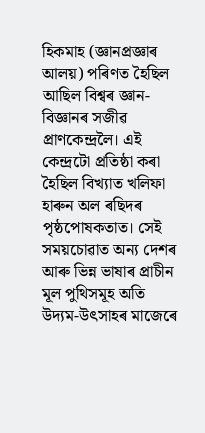হিকমাহ (জ্ঞানপ্ৰজ্ঞাৰ আলয়) পৰিণত হৈছিল আছিল বিশ্বৰ জ্ঞান-বিজ্ঞানৰ সজীৱ প্রাণকেন্দ্ৰলৈ। এই কেন্দ্ৰটো প্ৰতিষ্ঠা কৰা হৈছিল বিখ্যাত খলিফা হাৰুন অল ৰছিদৰ পৃষ্ঠপোষকতাত। সেই সময়চোৱাত অন্য দেশৰ আৰু ভিন্ন ভাষাৰ প্রাচীন মূল পুথিসমূহ অতি উদ্যম-উৎসাহৰ মাজেৰে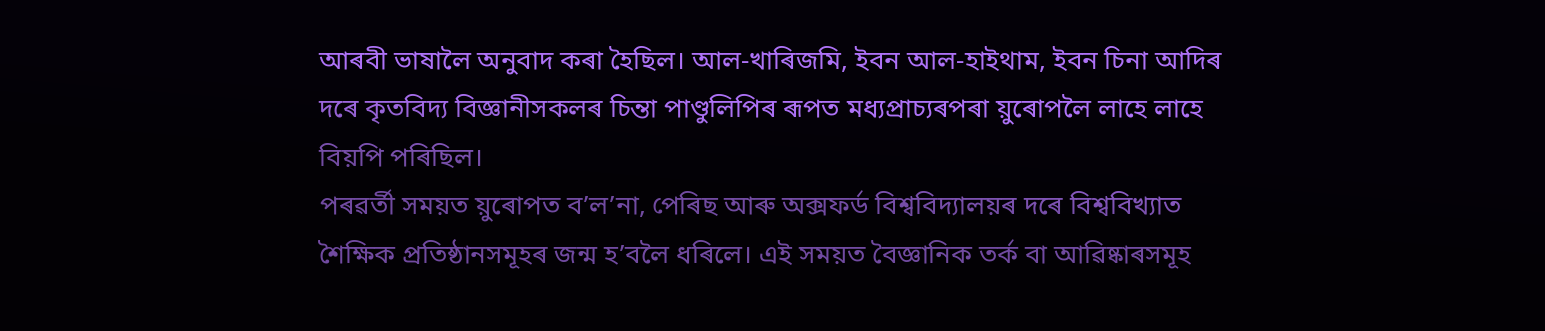আৰবী ভাষালৈ অনুবাদ কৰা হৈছিল। আল-খাৰিজমি, ইবন আল-হাইথাম, ইবন চিনা আদিৰ দৰে কৃতবিদ্য বিজ্ঞানীসকলৰ চিন্তা পাণ্ডুলিপিৰ ৰূপত মধ্যপ্রাচ্যৰপৰা য়ুৰোপলৈ লাহে লাহে বিয়পি পৰিছিল।
পৰৱৰ্তী সময়ত য়ুৰোপত ব’ল’না, পেৰিছ আৰু অক্সফৰ্ড বিশ্ববিদ্যালয়ৰ দৰে বিশ্ববিখ্যাত শৈক্ষিক প্ৰতিষ্ঠানসমূহৰ জন্ম হ’বলৈ ধৰিলে। এই সময়ত বৈজ্ঞানিক তৰ্ক বা আৱিষ্কাৰসমূহ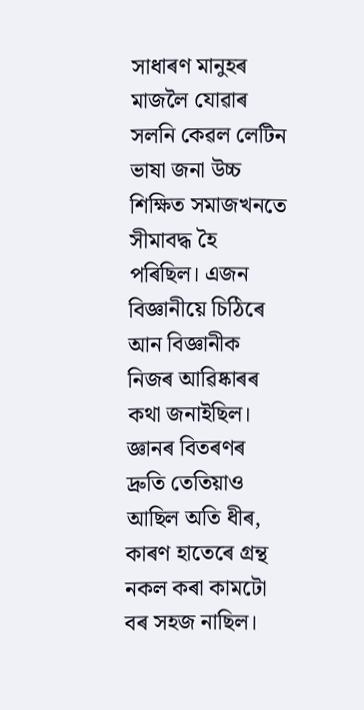সাধাৰণ মানুহৰ মাজলৈ যোৱাৰ সলনি কেৱল লেটিন ভাষা জনা উচ্চ শিক্ষিত সমাজখনতে সীমাবদ্ধ হৈ পৰিছিল। এজন বিজ্ঞানীয়ে চিঠিৰে আন বিজ্ঞানীক নিজৰ আৱিষ্কাৰৰ কথা জনাইছিল। জ্ঞানৰ বিতৰণৰ দ্রুতি তেতিয়াও আছিল অতি ধীৰ, কাৰণ হাতেৰে গ্রন্থ নকল কৰা কামটো বৰ সহজ নাছিল।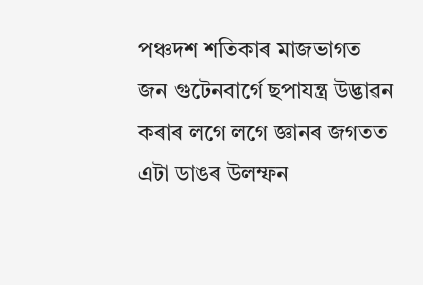পঞ্চদশ শতিকাৰ মাজভাগত জন গুটেনবাৰ্গে ছপাযন্ত্র উদ্ভাৱন কৰাৰ লগে লগে জ্ঞানৰ জগতত এটা ডাঙৰ উলম্ফন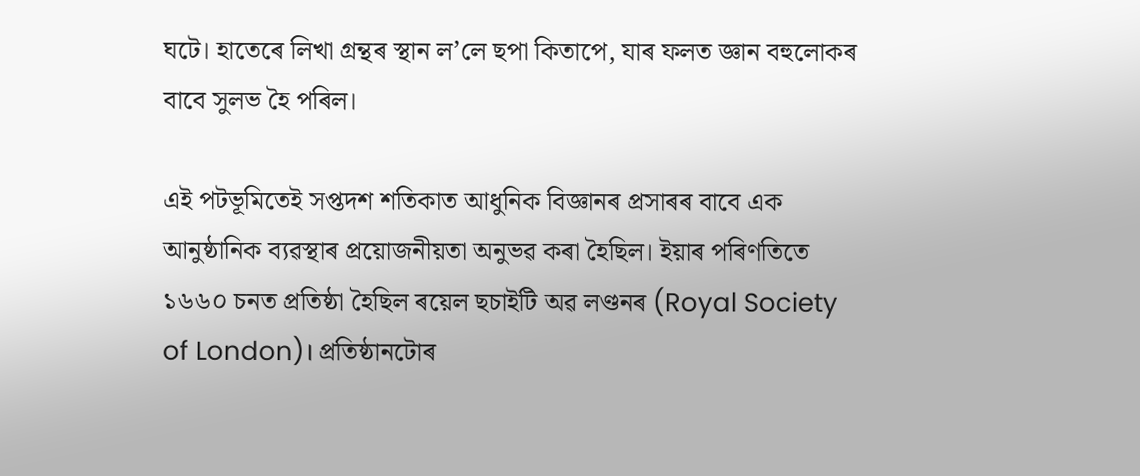ঘটে। হাতেৰে লিখা গ্ৰন্থৰ স্থান ল’লে ছপা কিতাপে, যাৰ ফলত জ্ঞান বহুলোকৰ বাবে সুলভ হৈ পৰিল।

এই পটভূমিতেই সপ্তদশ শতিকাত আধুনিক বিজ্ঞানৰ প্ৰসাৰৰ বাবে এক আনুষ্ঠানিক ব্যৱস্থাৰ প্ৰয়োজনীয়তা অনুভৱ কৰা হৈছিল। ইয়াৰ পৰিণতিতে ১৬৬০ চনত প্রতিষ্ঠা হৈছিল ৰয়েল ছচাইটি অৱ লণ্ডনৰ (Royal Society of London)। প্রতিষ্ঠানটোৰ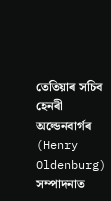তেতিয়াৰ সচিব হেনৰী অল্ডেনবাৰ্গৰ (Henry Oldenburg) সম্পাদনাত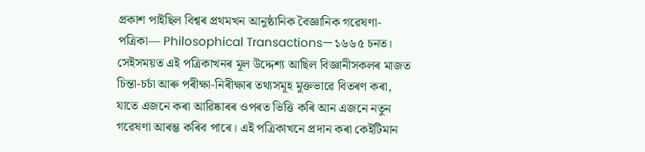প্ৰকাশ পাইছিল বিশ্বৰ প্ৰথমখন আনুষ্ঠানিক বৈজ্ঞানিক গৱেষণা-পত্ৰিকা— Philosophical Transactions—১৬৬৫ চনত। সেইসময়ত এই পত্ৰিকাখনৰ মূল উদ্দেশ্য আছিল বিজ্ঞানীসকলৰ মাজত চিন্তা-চৰ্চা আৰু পৰীক্ষা-নিৰীক্ষাৰ তথ্যসমূহ মুক্তভাৱে বিতৰণ কৰা, যাতে এজনে কৰা আৱিষ্কাৰৰ ওপৰত ভিত্তি কৰি আন এজনে নতুন গৱেষণা আৰম্ভ কৰিব পাৰে। এই পত্ৰিকাখনে প্রদান কৰা কেইটিমান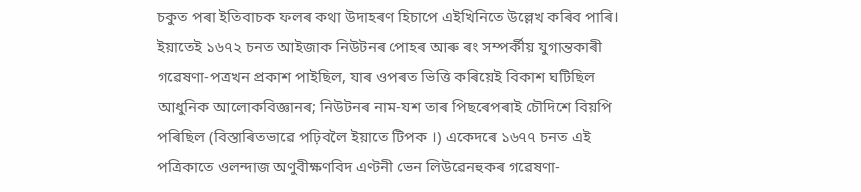চকুত পৰা ইতিবাচক ফলৰ কথা উদাহৰণ হিচাপে এইখিনিতে উল্লেখ কৰিব পাৰি। ইয়াতেই ১৬৭২ চনত আইজাক নিউটনৰ পোহৰ আৰু ৰং সম্পৰ্কীয় যুগান্তকাৰী গৱেষণা-পত্রখন প্ৰকাশ পাইছিল, যাৰ ওপৰত ভিত্তি কৰিয়েই বিকাশ ঘটিছিল আধুনিক আলোকবিজ্ঞানৰ; নিউটনৰ নাম-যশ তাৰ পিছৰেপৰাই চৌদিশে বিয়পি পৰিছিল (বিস্তাৰিতভাৱে পঢ়িবলৈ ইয়াতে টিপক ।) একেদৰে ১৬৭৭ চনত এই পত্ৰিকাতে ওলন্দাজ অণুবীক্ষণবিদ এণ্টনী ভেন লিউৱেনহুকৰ গৱেষণা-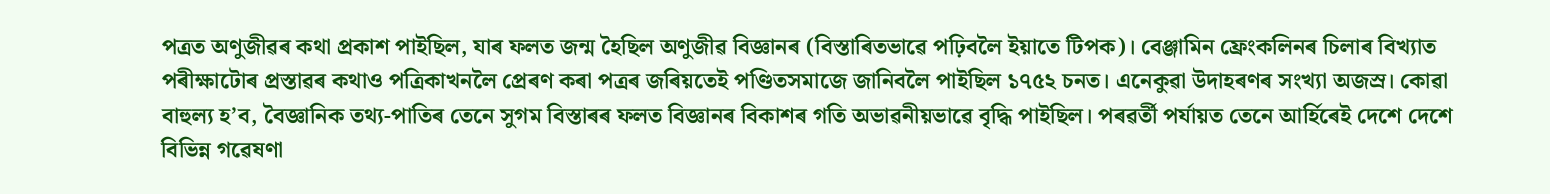পত্রত অণুজীৱৰ কথা প্ৰকাশ পাইছিল, যাৰ ফলত জন্ম হৈছিল অণুজীৱ বিজ্ঞানৰ (বিস্তাৰিতভাৱে পঢ়িবলৈ ইয়াতে টিপক)। বেঞ্জামিন ফ্ৰেংকলিনৰ চিলাৰ বিখ্যাত পৰীক্ষাটোৰ প্রস্তাৱৰ কথাও পত্ৰিকাখনলৈ প্রেৰণ কৰা পত্রৰ জৰিয়তেই পণ্ডিতসমাজে জানিবলৈ পাইছিল ১৭৫২ চনত। এনেকুৱা উদাহৰণৰ সংখ্যা অজস্র। কোৱা বাহুল্য হ’ব, বৈজ্ঞানিক তথ্য-পাতিৰ তেনে সুগম বিস্তাৰৰ ফলত বিজ্ঞানৰ বিকাশৰ গতি অভাৱনীয়ভাৱে বৃদ্ধি পাইছিল। পৰৱৰ্তী পৰ্যায়ত তেনে আৰ্হিৰেই দেশে দেশে বিভিন্ন গৱেষণা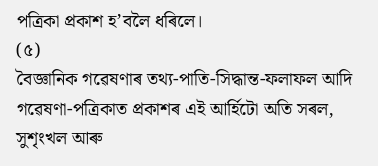পত্রিকা প্রকাশ হ’বলৈ ধৰিলে।
(৫)
বৈজ্ঞানিক গৱেষণাৰ তথ্য-পাতি-সিদ্ধান্ত-ফলাফল আদি গৱেষণা-পত্রিকাত প্রকাশৰ এই আৰ্হিটো অতি সৰল, সুশৃংখল আৰু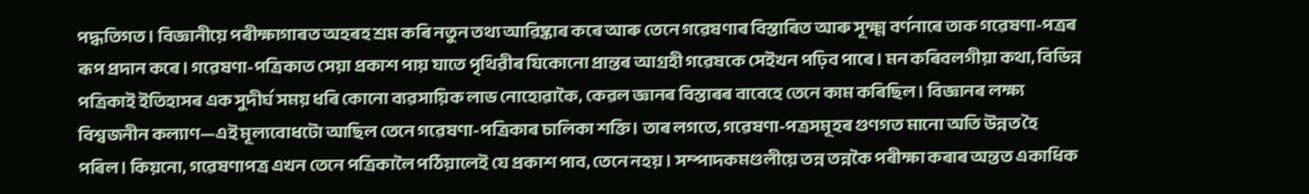পদ্ধতিগত। বিজ্ঞানীয়ে পৰীক্ষাগাৰত অহৰহ শ্ৰম কৰি নতুন তথ্য আৱিষ্কাৰ কৰে আৰু তেনে গৱেষণাৰ বিস্তাৰিত আৰু সূক্ষ্ম বৰ্ণনাৰে তাক গৱেষণা-পত্রৰ ৰূপ প্রদান কৰে। গৱেষণা-পত্ৰিকাত সেয়া প্ৰকাশ পায় যাতে পৃথিৱীৰ যিকোনো প্ৰান্তৰ আগ্রহী গৱেষকে সেইখন পঢ়িব পাৰে। মন কৰিবলগীয়া কথা, বিভিন্ন পত্ৰিকাই ইতিহাসৰ এক সুদীৰ্ঘ সময় ধৰি কোনো ব্যৱসায়িক লাভ নোহোৱাকৈ, কেৱল জ্ঞানৰ বিস্তাৰৰ বাবেহে তেনে কাম কৰিছিল। বিজ্ঞানৰ লক্ষ্য বিশ্বজনীন কল্যাণ—এই মূল্যবোধটো আছিল তেনে গৱেষণা-পত্ৰিকাৰ চালিকা শক্তি। তাৰ লগতে, গৱেষণা-পত্ৰসমূহৰ গুণগত মানো অতি উন্নত হৈ পৰিল। কিয়নো, গৱেষণাপত্ৰ এখন তেনে পত্ৰিকালৈ পঠিয়ালেই যে প্ৰকাশ পাব, তেনে নহয়। সম্পাদকমণ্ডলীয়ে তন্ন তন্নকৈ পৰীক্ষা কৰাৰ অন্তত একাধিক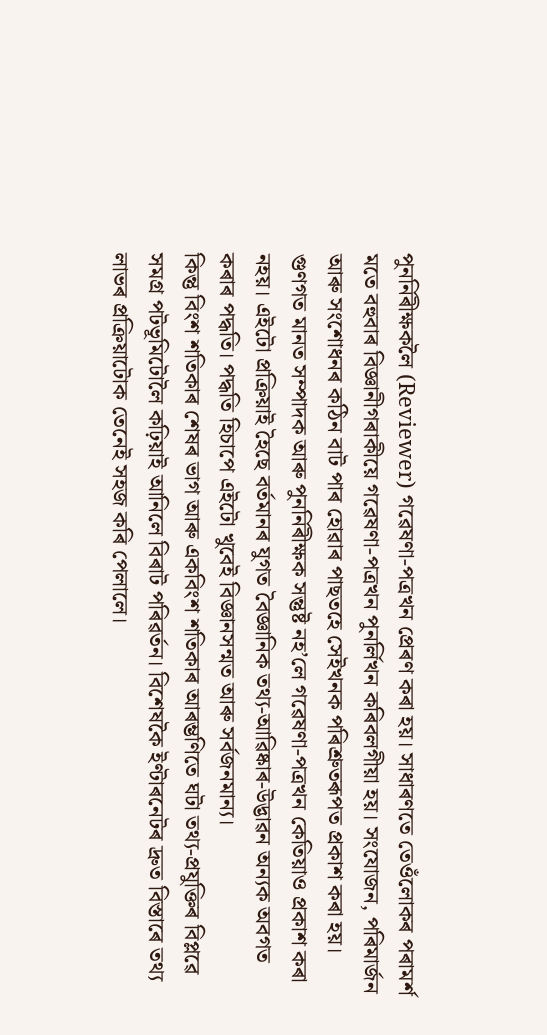পুনৰ্নিৰীক্ষকলৈ (Reviewer) গৱেষণা-পত্ৰখন প্ৰেৰণ কৰা হয়। সাধাৰণতে তেওঁলোকৰ পৰামৰ্শ মতে বহুবাৰ বিজ্ঞানীগৰাকীয়ে গৱেষণা-পত্ৰখন পুনৰ্লিখন কৰিবলগীয়া হয়। সংযোজন, পৰিমাৰ্জন আৰু সংশোধনৰ কঠিন বাট পাৰ হোৱাৰ পাছতহে সেইখনক পৰিশ্রুতৰূপত প্ৰকাশ কৰা হয়। গুণগত মানত সম্পাদক আৰু পুনৰ্নিৰীক্ষক সন্তুষ্ট নহ’লে গৱেষণা-পত্ৰখন কেতিয়াও প্ৰকাশ কৰা নহয়। এইটো প্ৰক্ৰিয়াই হৈছে বৰ্তমানৰ যুগত বৈজ্ঞানিক তথ্য-আৱিষ্কাৰ-উদ্ভাৱন অন্যক অবগত কৰাৰ পদ্ধতি। পদ্ধতি হিচাপে এইটো খুবেই বিজ্ঞানসন্মত আৰু সৰ্বজনমান্য।
কিন্তু বিংশ শতিকাৰ শেষৰ ভাগ আৰু একবিংশ শতিকাৰ আৰম্ভণিতে ঘটা তথ্য-প্ৰযুক্তিৰ বিপ্লৱে সমগ্র পটভূমিটোলৈ কঢ়িয়াই আনিলে বিৰাট পৰিৱৰ্তন। বিশেষকৈ ইণ্টাৰনেটৰ দ্ৰুত বিস্তাৰে তথ্য লাভৰ প্ৰক্ৰিয়াটোক তেনেই সহজ কৰি পেলালে।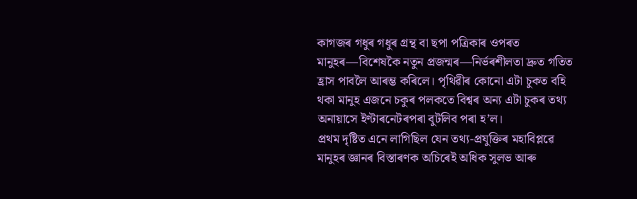কাগজৰ গধুৰ গধুৰ গ্রন্থ বা ছপা পত্ৰিকাৰ ওপৰত মানুহৰ—বিশেষকৈ নতুন প্রজন্মৰ—নিৰ্ভৰশীলতা দ্রুত গতিত হ্ৰাস পাবলৈ আৰম্ভ কৰিলে। পৃথিৱীৰ কোনো এটা চুকত বহি থকা মানুহ এজনে চকুৰ পলকতে বিশ্বৰ অন্য এটা চুকৰ তথ্য অনায়াসে ইণ্টাৰনেটৰপৰা বুটলিব পৰা হ’ল।
প্রথম দৃষ্টিত এনে লাগিছিল যেন তথ্য-প্রযুক্তিৰ মহাবিপ্লৱে মানুহৰ জ্ঞানৰ বিস্তাৰণক অচিৰেই অধিক সুলভ আৰু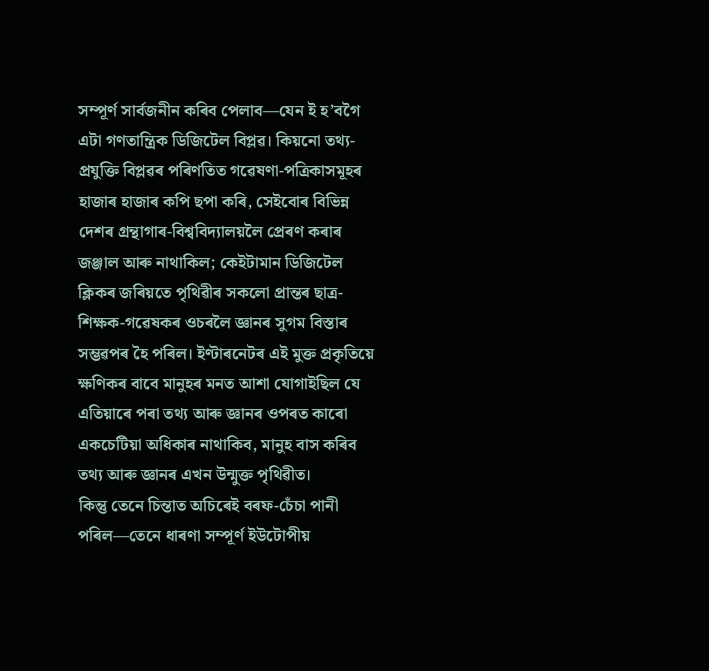সম্পূৰ্ণ সাৰ্বজনীন কৰিব পেলাব—যেন ই হ’বগৈ এটা গণতান্ত্ৰিক ডিজিটেল বিপ্লৱ। কিয়নো তথ্য-প্রযুক্তি বিপ্লৱৰ পৰিণতিত গৱেষণা-পত্ৰিকাসমূহৰ হাজাৰ হাজাৰ কপি ছপা কৰি, সেইবোৰ বিভিন্ন দেশৰ গ্রন্থাগাৰ-বিশ্ববিদ্যালয়লৈ প্ৰেৰণ কৰাৰ জঞ্জাল আৰু নাথাকিল; কেইটামান ডিজিটেল ক্লিকৰ জৰিয়তে পৃথিৱীৰ সকলো প্ৰান্তৰ ছাত্ৰ-শিক্ষক-গৱেষকৰ ওচৰলৈ জ্ঞানৰ সুগম বিস্তাৰ সম্ভৱপৰ হৈ পৰিল। ইণ্টাৰনেটৰ এই মুক্ত প্ৰকৃতিয়ে ক্ষণিকৰ বাবে মানুহৰ মনত আশা যোগাইছিল যে এতিয়াৰে পৰা তথ্য আৰু জ্ঞানৰ ওপৰত কাৰো একচেটিয়া অধিকাৰ নাথাকিব, মানুহ বাস কৰিব তথ্য আৰু জ্ঞানৰ এখন উন্মুক্ত পৃথিৱীত।
কিন্তু তেনে চিন্তাত অচিৰেই বৰফ-চেঁচা পানী পৰিল—তেনে ধাৰণা সম্পূৰ্ণ ইউটোপীয়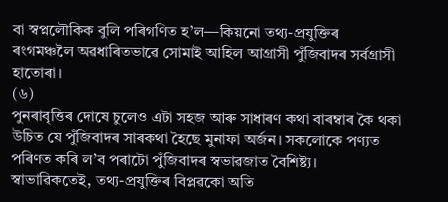বা স্বপ্নলৌকিক বুলি পৰিগণিত হ’ল—কিয়নো তথ্য-প্রযুক্তিৰ ৰংগমঞ্চলৈ অৱধাৰিতভাৱে সোমাই আহিল আগ্ৰাসী পুঁজিবাদৰ সৰ্বগ্রাসী হাতোৰা।
(৬)
পুনৰাবৃত্তিৰ দোষে চুলেও এটা সহজ আৰু সাধাৰণ কথা বাৰম্বাৰ কৈ থকা উচিত যে পুঁজিবাদৰ সাৰকথা হৈছে মুনাফা অৰ্জন। সকলোকে পণ্যত পৰিণত কৰি ল’ব পৰাটো পুঁজিবাদৰ স্বভাৱজাত বৈশিষ্ট্য। স্বাভাৱিকতেই, তথ্য-প্ৰযুক্তিৰ বিপ্লৱকো অতি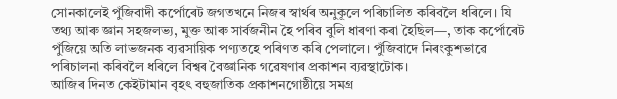সোনকালেই পুঁজিবাদী কৰ্পোৰেট জগতখনে নিজৰ স্বাৰ্থৰ অনুকূলে পৰিচালিত কৰিবলৈ ধৰিলে। যি তথ্য আৰু জ্ঞান সহজলভ্য, মুক্ত আৰু সাৰ্বজনীন হৈ পৰিব বুলি ধাৰণা কৰা হৈছিল—, তাক কৰ্পোৰেট পুঁজিয়ে অতি লাভজনক ব্যৱসায়িক পণ্যতহে পৰিণত কৰি পেলালে। পুঁজিবাদে নিৰংকুশভাৱে পৰিচালনা কৰিবলৈ ধৰিলে বিশ্বৰ বৈজ্ঞানিক গৱেষণাৰ প্ৰকাশন ব্যৱস্থাটোক।
আজিৰ দিনত কেইটামান বৃহৎ বহুজাতিক প্ৰকাশনগোষ্ঠীয়ে সমগ্ৰ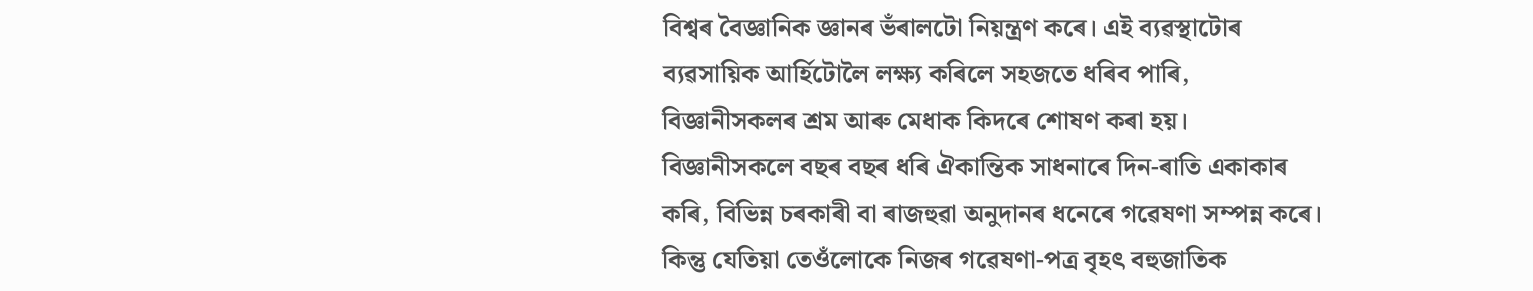বিশ্বৰ বৈজ্ঞানিক জ্ঞানৰ ভঁৰালটো নিয়ন্ত্ৰণ কৰে। এই ব্যৱস্থাটোৰ ব্যৱসায়িক আৰ্হিটোলৈ লক্ষ্য কৰিলে সহজতে ধৰিব পাৰি, বিজ্ঞানীসকলৰ শ্ৰম আৰু মেধাক কিদৰে শোষণ কৰা হয়। বিজ্ঞানীসকলে বছৰ বছৰ ধৰি ঐকান্তিক সাধনাৰে দিন-ৰাতি একাকাৰ কৰি, বিভিন্ন চৰকাৰী বা ৰাজহুৱা অনুদানৰ ধনেৰে গৱেষণা সম্পন্ন কৰে। কিন্তু যেতিয়া তেওঁলোকে নিজৰ গৱেষণা-পত্ৰ বৃহৎ বহুজাতিক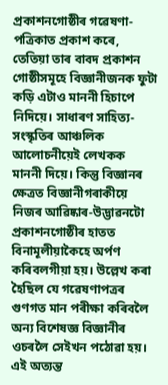প্ৰকাশনগোষ্ঠীৰ গৱেষণা-পত্ৰিকাত প্ৰকাশ কৰে, তেতিয়া তাৰ বাবদ প্ৰকাশন গোষ্ঠীসমূহে বিজ্ঞানীজনক ফুটা কড়ি এটাও মাননী হিচাপে নিদিয়ে। সাধাৰণ সাহিত্য-সংস্কৃতিৰ আঞ্চলিক আলোচনীয়েই লেখকক মাননী দিয়ে। কিন্তু বিজ্ঞানৰ ক্ষেত্ৰত বিজ্ঞানীগৰাকীয়ে নিজৰ আৱিষ্কাৰ-উদ্ভাৱনটো প্ৰকাশনগোষ্ঠীৰ হাতত বিনামূলীয়াকৈহে অৰ্পণ কৰিবলগীয়া হয়। উল্লেখ কৰা হৈছিল যে গৱেষণাপত্রৰ গুণগত মান পৰীক্ষা কৰিবলৈ অন্য বিশেষজ্ঞ বিজ্ঞানীৰ ওচৰলৈ সেইখন পঠোৱা হয়। এই অত্যন্ত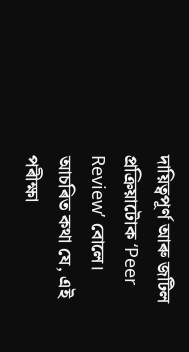দায়িত্বপূৰ্ণ আৰু জটিল প্ৰক্ৰিয়াটোক ‘Peer Review’ বোলে। আচৰিত কথা যে, এই পৰীক্ষা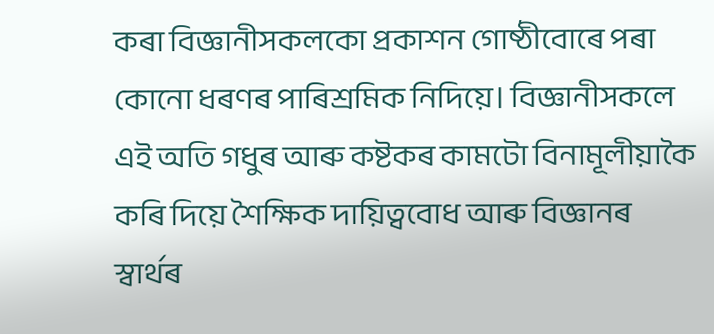কৰা বিজ্ঞানীসকলকো প্ৰকাশন গোষ্ঠীবোৰে পৰা কোনো ধৰণৰ পাৰিশ্ৰমিক নিদিয়ে। বিজ্ঞানীসকলে এই অতি গধুৰ আৰু কষ্টকৰ কামটো বিনামূলীয়াকৈ কৰি দিয়ে শৈক্ষিক দায়িত্ববোধ আৰু বিজ্ঞানৰ স্বাৰ্থৰ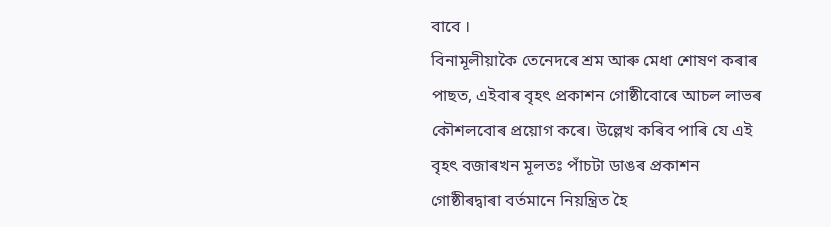বাবে ।
বিনামূলীয়াকৈ তেনেদৰে শ্ৰম আৰু মেধা শোষণ কৰাৰ পাছত, এইবাৰ বৃহৎ প্ৰকাশন গোষ্ঠীবোৰে আচল লাভৰ কৌশলবোৰ প্ৰয়োগ কৰে। উল্লেখ কৰিব পাৰি যে এই বৃহৎ বজাৰখন মূলতঃ পাঁচটা ডাঙৰ প্ৰকাশন গোষ্ঠীৰদ্বাৰা বৰ্তমানে নিয়ন্ত্ৰিত হৈ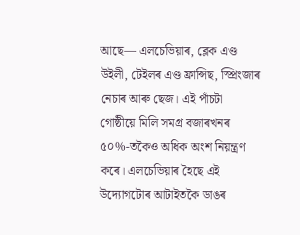আছে— এলচেভিয়াৰ, ব্লেক এণ্ড উইলী, টেইলৰ এণ্ড ফ্ৰান্সিছ, স্প্ৰিংজাৰ নেচাৰ আৰু ছেজ। এই পাঁচটা গোষ্ঠীয়ে মিলি সমগ্ৰ বজাৰখনৰ ৫০%-তকৈও অধিক অংশ নিয়ন্ত্ৰণ কৰে। এলচেভিয়াৰ হৈছে এই উদ্যোগটোৰ আটাইতকৈ ডাঙৰ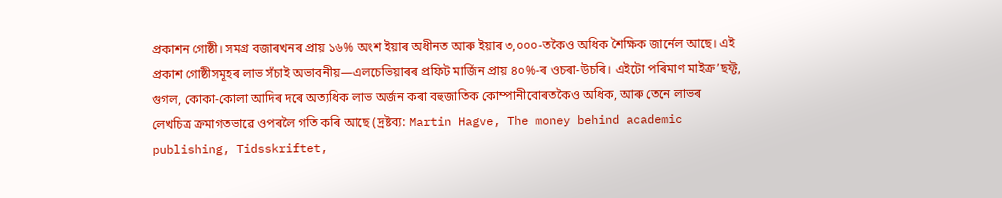প্ৰকাশন গোষ্ঠী। সমগ্ৰ বজাৰখনৰ প্ৰায় ১৬% অংশ ইয়াৰ অধীনত আৰু ইয়াৰ ৩,০০০-তকৈও অধিক শৈক্ষিক জাৰ্নেল আছে। এই প্ৰকাশ গোষ্ঠীসমূহৰ লাভ সঁচাই অভাবনীয়—এলচেভিয়াৰৰ প্ৰফিট মাৰ্জিন প্ৰায় ৪০%-ৰ ওচৰা-উচৰি। এইটো পৰিমাণ মাইক্ৰ’ছফ্ট, গুগল, কোকা-কোলা আদিৰ দৰে অত্যধিক লাভ অৰ্জন কৰা বহুজাতিক কোম্পানীবোৰতকৈও অধিক, আৰু তেনে লাভৰ লেখচিত্ৰ ক্ৰমাগতভাৱে ওপৰলৈ গতি কৰি আছে (দ্ৰষ্টব্য: Martin Hagve, The money behind academic publishing, Tidsskriftet,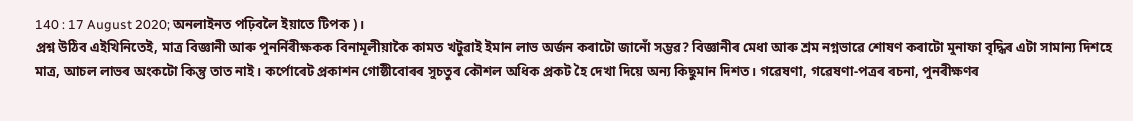140 : 17 August 2020; অনলাইনত পঢ়িবলৈ ইয়াতে টিপক )।
প্রশ্ন উঠিব এইখিনিতেই, মাত্ৰ বিজ্ঞানী আৰু পুনৰ্নিৰীক্ষকক বিনামূলীয়াকৈ কামত খটুৱাই ইমান লাভ অৰ্জন কৰাটো জানোঁ সম্ভৱ? বিজ্ঞানীৰ মেধা আৰু শ্ৰম নগ্নভাৱে শোষণ কৰাটো মুনাফা বৃদ্ধিৰ এটা সামান্য দিশহে মাত্ৰ, আচল লাভৰ অংকটো কিন্তু তাত নাই। কৰ্পোৰেট প্ৰকাশন গোষ্ঠীবোৰৰ সুচতুৰ কৌশল অধিক প্ৰকট হৈ দেখা দিয়ে অন্য কিছুমান দিশত। গৱেষণা, গৱেষণা-পত্ৰৰ ৰচনা, পুনৰীক্ষণৰ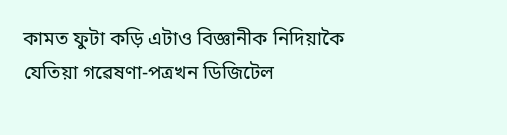কামত ফুটা কড়ি এটাও বিজ্ঞানীক নিদিয়াকৈ যেতিয়া গৱেষণা-পত্ৰখন ডিজিটেল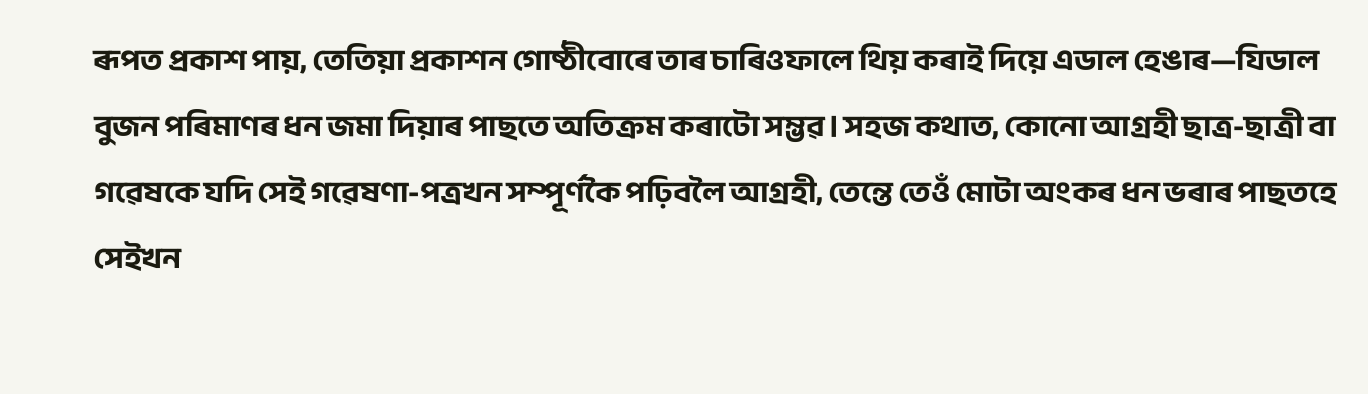ৰূপত প্ৰকাশ পায়, তেতিয়া প্ৰকাশন গোষ্ঠীবোৰে তাৰ চাৰিওফালে থিয় কৰাই দিয়ে এডাল হেঙাৰ—যিডাল বুজন পৰিমাণৰ ধন জমা দিয়াৰ পাছতে অতিক্ৰম কৰাটো সম্ভৱ। সহজ কথাত, কোনো আগ্ৰহী ছাত্র-ছাত্রী বা গৱেষকে যদি সেই গৱেষণা-পত্ৰখন সম্পূৰ্ণকৈ পঢ়িবলৈ আগ্ৰহী, তেন্তে তেওঁ মোটা অংকৰ ধন ভৰাৰ পাছতহে সেইখন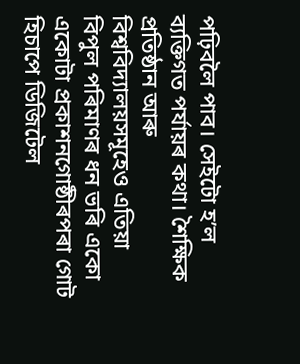পঢ়িবলৈ পাব। সেইটো হ’ল ব্যক্তিগত পৰ্যায়ৰ কথা। শৈক্ষিক প্ৰতিষ্ঠান আৰু বিশ্ববিদ্যালয়সমূহেও এতিয়া বিপুল পৰিমাণৰ ধন ভৰি একো একোটা প্ৰকাশনগোষ্ঠীৰপৰা গোট হিচাপে ডিজিটেল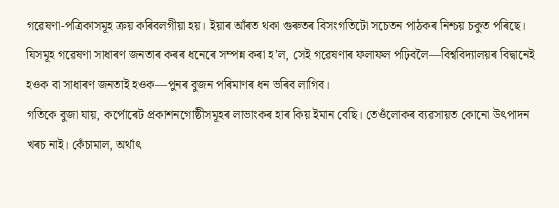গৱেষণা-পত্ৰিকাসমূহ ক্ৰয় কৰিবলগীয়া হয়। ইয়াৰ আঁৰত থকা গুৰুতৰ বিসংগতিটো সচেতন পাঠকৰ নিশ্চয় চকুত পৰিছে। যিসমূহ গৱেষণা সাধাৰণ জনতাৰ কৰৰ ধনেৰে সম্পন্ন কৰা হ’ল, সেই গৱেষণাৰ ফলাফল পঢ়িবলৈ—বিশ্ববিদ্যালয়ৰ বিদ্বানেই হওক বা সাধাৰণ জনতাই হওক—পুনৰ বুজন পৰিমাণৰ ধন ভৰিব লাগিব।
গতিকে বুজা যায়, কৰ্পোৰেট প্ৰকাশনগোষ্ঠীসমূহৰ লাভাংকৰ হাৰ কিয় ইমান বেছি। তেওঁলোকৰ ব্যৱসায়ত কোনো উৎপাদন খৰচ নাই। কেঁচামাল, অৰ্থাৎ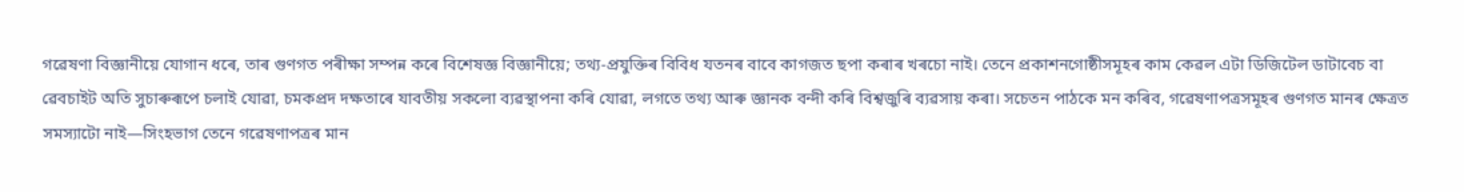গৱেষণা বিজ্ঞানীয়ে যোগান ধৰে, তাৰ গুণগত পৰীক্ষা সম্পন্ন কৰে বিশেষজ্ঞ বিজ্ঞানীয়ে; তথ্য-প্ৰযুক্তিৰ বিবিধ যতনৰ বাবে কাগজত ছপা কৰাৰ খৰচো নাই। তেনে প্ৰকাশনগোষ্ঠীসমূহৰ কাম কেৱল এটা ডিজিটেল ডাটাবেচ বা ৱেবচাইট অতি সুচাৰুৰূপে চলাই যোৱা, চমকপ্ৰদ দক্ষতাৰে যাবতীয় সকলো ব্যৱস্থাপনা কৰি যোৱা, লগতে তথ্য আৰু জ্ঞানক বন্দী কৰি বিশ্বজুৰি ব্যৱসায় কৰা। সচেতন পাঠকে মন কৰিব, গৱেষণাপত্রসমূহৰ গুণগত মানৰ ক্ষেত্রত সমস্যাটো নাই—সিংহভাগ তেনে গৱেষণাপত্রৰ মান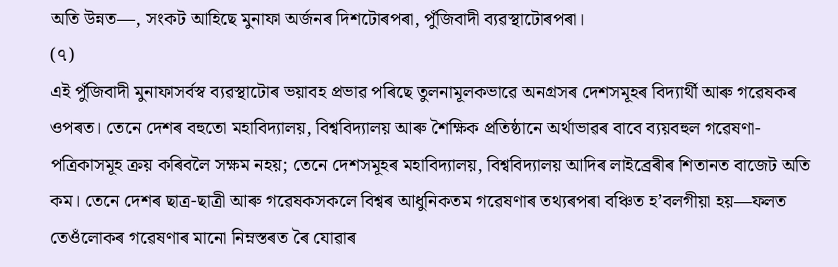অতি উন্নত—, সংকট আহিছে মুনাফা অৰ্জনৰ দিশটোৰপৰা, পুঁজিবাদী ব্যৱস্থাটোৰপৰা।
(৭)
এই পুঁজিবাদী মুনাফাসৰ্বস্ব ব্যৱস্থাটোৰ ভয়াবহ প্ৰভাৱ পৰিছে তুলনামূলকভাৱে অনগ্ৰসৰ দেশসমূহৰ বিদ্যাৰ্থী আৰু গৱেষকৰ ওপৰত। তেনে দেশৰ বহুতো মহাবিদ্যালয়, বিশ্ববিদ্যালয় আৰু শৈক্ষিক প্ৰতিষ্ঠানে অৰ্থাভাৱৰ বাবে ব্যয়বহুল গৱেষণা-পত্ৰিকাসমূহ ক্ৰয় কৰিবলৈ সক্ষম নহয়; তেনে দেশসমূহৰ মহাবিদ্যালয়, বিশ্ববিদ্যালয় আদিৰ লাইব্ৰেৰীৰ শিতানত বাজেট অতি কম। তেনে দেশৰ ছাত্ৰ-ছাত্রী আৰু গৱেষকসকলে বিশ্বৰ আধুনিকতম গৱেষণাৰ তথ্যৰপৰা বঞ্চিত হ’বলগীয়া হয়—ফলত তেওঁলোকৰ গৱেষণাৰ মানো নিম্নস্তৰত ৰৈ যোৱাৰ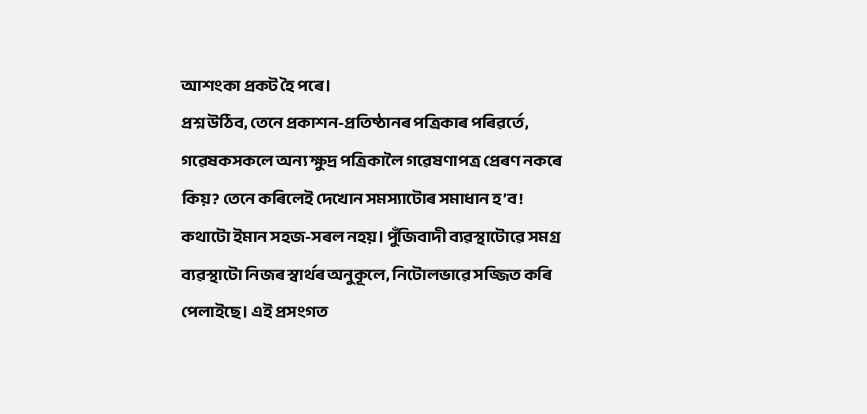আশংকা প্ৰকট হৈ পৰে।
প্ৰশ্ন উঠিব, তেনে প্ৰকাশন-প্ৰতিষ্ঠানৰ পত্ৰিকাৰ পৰিৱৰ্তে, গৱেষকসকলে অন্য ক্ষুদ্ৰ পত্ৰিকালৈ গৱেষণাপত্ৰ প্ৰেৰণ নকৰে কিয়? তেনে কৰিলেই দেখোন সমস্যাটোৰ সমাধান হ’ব! কথাটো ইমান সহজ-সৰল নহয়। পুঁজিবাদী ব্যৱস্থাটোৱে সমগ্ৰ ব্যৱস্থাটো নিজৰ স্বাৰ্থৰ অনুকূলে, নিটোলভাৱে সজ্জিত কৰি পেলাইছে। এই প্ৰসংগত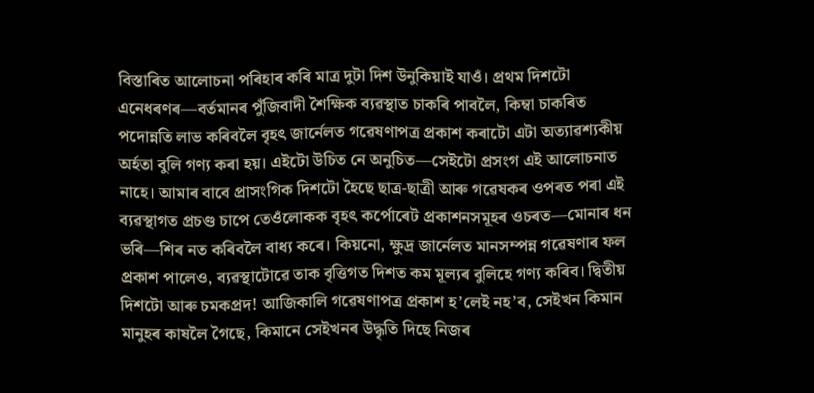বিস্তাৰিত আলোচনা পৰিহাৰ কৰি মাত্ৰ দুটা দিশ উনুকিয়াই যাওঁ। প্ৰথম দিশটো এনেধৰণৰ—বৰ্তমানৰ পুঁজিবাদী শৈক্ষিক ব্যৱস্থাত চাকৰি পাবলৈ, কিম্বা চাকৰিত পদোন্নতি লাভ কৰিবলৈ বৃহৎ জাৰ্নেলত গৱেষণাপত্ৰ প্ৰকাশ কৰাটো এটা অত্যাৱশ্যকীয় অৰ্হতা বুলি গণ্য কৰা হয়। এইটো উচিত নে অনুচিত—সেইটো প্ৰসংগ এই আলোচনাত নাহে। আমাৰ বাবে প্ৰাসংগিক দিশটো হৈছে ছাত্ৰ-ছাত্রী আৰু গৱেষকৰ ওপৰত পৰা এই ব্যৱস্থাগত প্রচণ্ড চাপে তেওঁলোকক বৃহৎ কৰ্পোৰেট প্ৰকাশনসমূহৰ ওচৰত—মোনাৰ ধন ভৰি—শিৰ নত কৰিবলৈ বাধ্য কৰে। কিয়নো, ক্ষুদ্ৰ জাৰ্নেলত মানসম্পন্ন গৱেষণাৰ ফল প্ৰকাশ পালেও, ব্যৱস্থাটোৱে তাক বৃত্তিগত দিশত কম মূল্যৰ বুলিহে গণ্য কৰিব। দ্বিতীয় দিশটো আৰু চমকপ্ৰদ! আজিকালি গৱেষণাপত্ৰ প্ৰকাশ হ’লেই নহ’ব, সেইখন কিমান মানুহৰ কাষলৈ গৈছে, কিমানে সেইখনৰ উদ্ধৃতি দিছে নিজৰ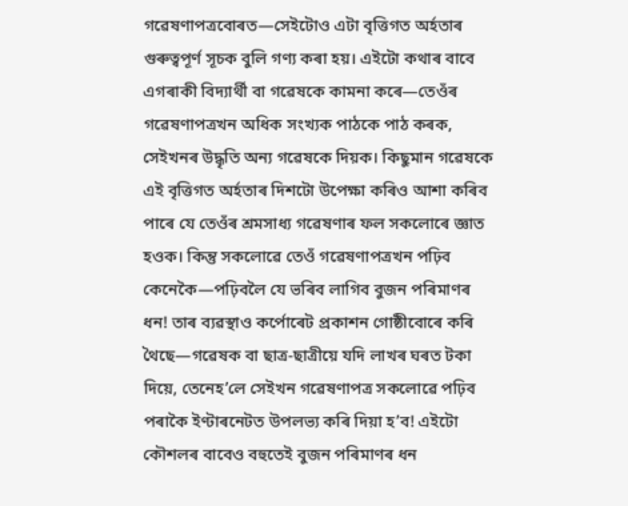গৱেষণাপত্ৰবোৰত—সেইটোও এটা বৃত্তিগত অৰ্হতাৰ গুৰুত্বপূৰ্ণ সূচক বুলি গণ্য কৰা হয়। এইটো কথাৰ বাবে এগৰাকী বিদ্যাৰ্থী বা গৱেষকে কামনা কৰে—তেওঁৰ গৱেষণাপত্ৰখন অধিক সংখ্যক পাঠকে পাঠ কৰক, সেইখনৰ উদ্ধৃতি অন্য গৱেষকে দিয়ক। কিছুমান গৱেষকে এই বৃত্তিগত অৰ্হতাৰ দিশটো উপেক্ষা কৰিও আশা কৰিব পাৰে যে তেওঁৰ শ্ৰমসাধ্য গৱেষণাৰ ফল সকলোৰে জ্ঞাত হওক। কিন্তু সকলোৱে তেওঁ গৱেষণাপত্ৰখন পঢ়িব কেনেকৈ—পঢ়িবলৈ যে ভৰিব লাগিব বুজন পৰিমাণৰ ধন! তাৰ ব্যৱস্থাও কৰ্পোৰেট প্ৰকাশন গোষ্ঠীবোৰে কৰি থৈছে—গৱেষক বা ছাত্ৰ-ছাত্ৰীয়ে যদি লাখৰ ঘৰত টকা দিয়ে, তেনেহ’লে সেইখন গৱেষণাপত্ৰ সকলোৱে পঢ়িব পৰাকৈ ইণ্টাৰনেটত উপলভ্য কৰি দিয়া হ’ব! এইটো কৌশলৰ বাবেও বহুতেই বুজন পৰিমাণৰ ধন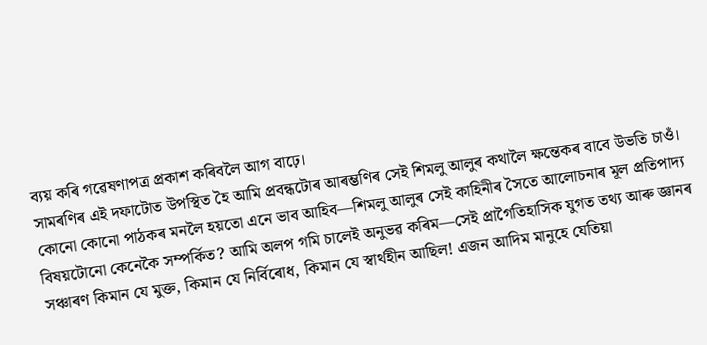ব্যয় কৰি গৱেষণাপত্ৰ প্ৰকাশ কৰিবলৈ আগ বাঢ়ে।
সামৰণিৰ এই দফাটোত উপস্থিত হৈ আমি প্ৰবন্ধটোৰ আৰম্ভণিৰ সেই শিমলু আলুৰ কথালৈ ক্ষন্তেকৰ বাবে উভতি চাওঁ। কোনো কোনো পাঠকৰ মনলৈ হয়তো এনে ভাব আহিব—শিমলু আলুৰ সেই কাহিনীৰ সৈতে আলোচনাৰ মূল প্ৰতিপাদ্য বিষয়টোনো কেনেকৈ সম্পৰ্কিত? আমি অলপ গমি চালেই অনুভৱ কৰিম—সেই প্ৰাগৈতিহাসিক যুগত তথ্য আৰু জ্ঞানৰ সঞ্চাৰণ কিমান যে মুক্ত, কিমান যে নিৰ্বিৰোধ, কিমান যে স্বাৰ্থহীন আছিল! এজন আদিম মানুহে যেতিয়া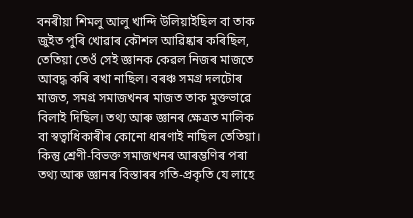বনৰীয়া শিমলু আলু খান্দি উলিয়াইছিল বা তাক জুইত পুৰি খোৱাৰ কৌশল আৱিষ্কাৰ কৰিছিল, তেতিয়া তেওঁ সেই জ্ঞানক কেৱল নিজৰ মাজতে আবদ্ধ কৰি ৰখা নাছিল। বৰঞ্চ সমগ্ৰ দলটোৰ মাজত, সমগ্ৰ সমাজখনৰ মাজত তাক মুক্তভাৱে বিলাই দিছিল। তথ্য আৰু জ্ঞানৰ ক্ষেত্রত মালিক বা স্বত্বাধিকাৰীৰ কোনো ধাৰণাই নাছিল তেতিয়া।
কিন্তু শ্ৰেণী-বিভক্ত সমাজখনৰ আৰম্ভণিৰ পৰা তথ্য আৰু জ্ঞানৰ বিস্তাৰৰ গতি-প্ৰকৃতি যে লাহে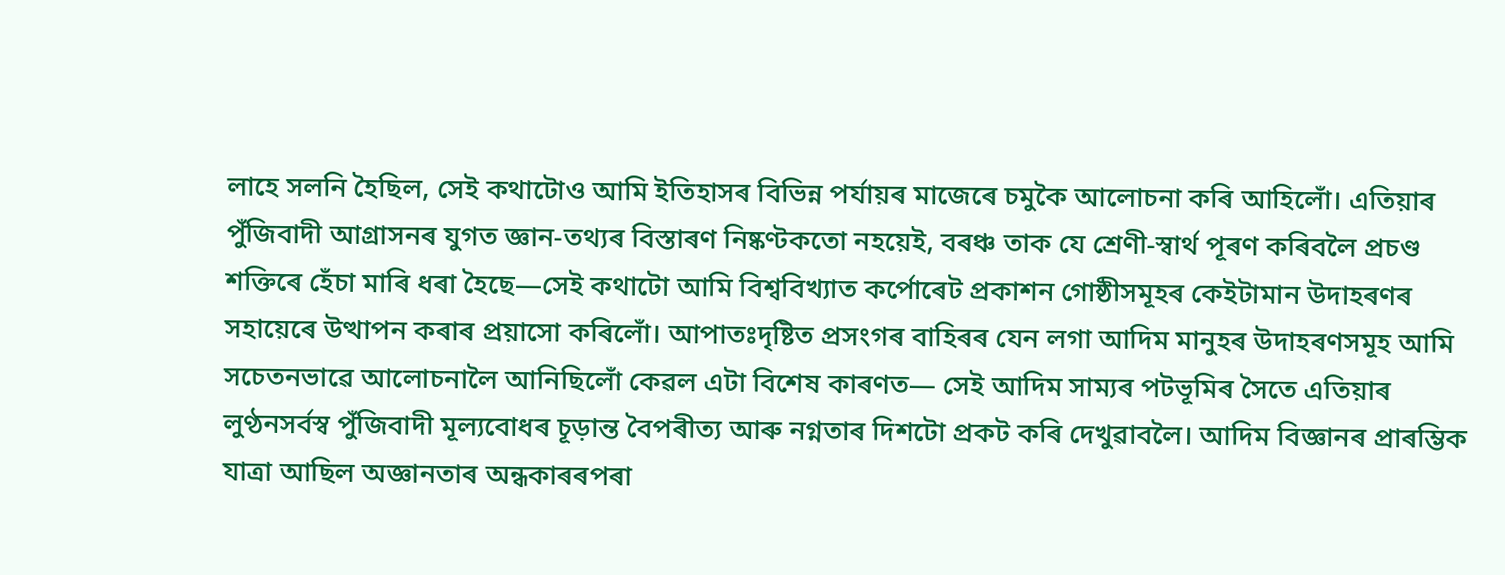লাহে সলনি হৈছিল, সেই কথাটোও আমি ইতিহাসৰ বিভিন্ন পৰ্যায়ৰ মাজেৰে চমুকৈ আলোচনা কৰি আহিলোঁ। এতিয়াৰ পুঁজিবাদী আগ্ৰাসনৰ যুগত জ্ঞান-তথ্যৰ বিস্তাৰণ নিষ্কণ্টকতো নহয়েই, বৰঞ্চ তাক যে শ্ৰেণী-স্বাৰ্থ পূৰণ কৰিবলৈ প্ৰচণ্ড শক্তিৰে হেঁচা মাৰি ধৰা হৈছে—সেই কথাটো আমি বিশ্ববিখ্যাত কৰ্পোৰেট প্ৰকাশন গোষ্ঠীসমূহৰ কেইটামান উদাহৰণৰ সহায়েৰে উত্থাপন কৰাৰ প্ৰয়াসো কৰিলোঁ। আপাতঃদৃষ্টিত প্ৰসংগৰ বাহিৰৰ যেন লগা আদিম মানুহৰ উদাহৰণসমূহ আমি সচেতনভাৱে আলোচনালৈ আনিছিলোঁ কেৱল এটা বিশেষ কাৰণত— সেই আদিম সাম্যৰ পটভূমিৰ সৈতে এতিয়াৰ লুণ্ঠনসৰ্বস্ব পুঁজিবাদী মূল্যবোধৰ চূড়ান্ত বৈপৰীত্য আৰু নগ্নতাৰ দিশটো প্ৰকট কৰি দেখুৱাবলৈ। আদিম বিজ্ঞানৰ প্ৰাৰম্ভিক যাত্ৰা আছিল অজ্ঞানতাৰ অন্ধকাৰৰপৰা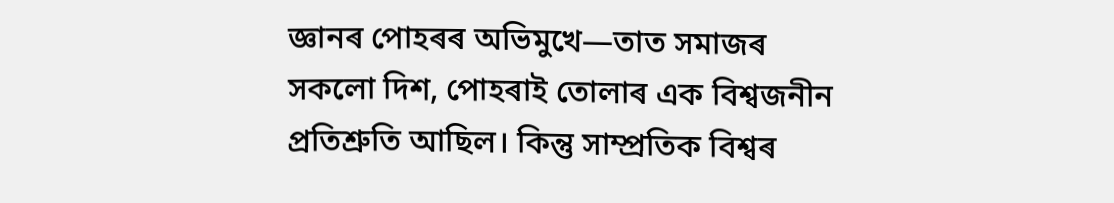জ্ঞানৰ পোহৰৰ অভিমুখে—তাত সমাজৰ সকলো দিশ, পোহৰাই তোলাৰ এক বিশ্বজনীন প্ৰতিশ্ৰুতি আছিল। কিন্তু সাম্প্ৰতিক বিশ্বৰ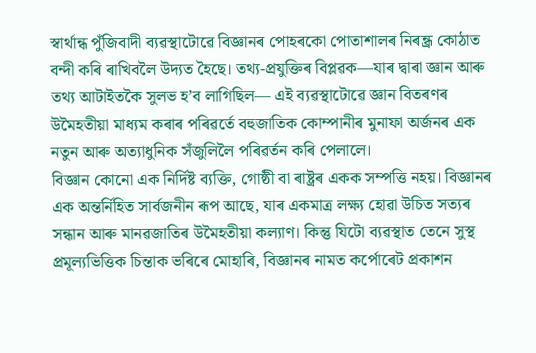স্বাৰ্থান্ধ পুঁজিবাদী ব্যৱস্থাটোৱে বিজ্ঞানৰ পোহৰকো পোতাশালৰ নিৰন্ধ্ৰ কোঠাত বন্দী কৰি ৰাখিবলৈ উদ্যত হৈছে। তথ্য-প্ৰযুক্তিৰ বিপ্লৱক—যাৰ দ্বাৰা জ্ঞান আৰু তথ্য আটাইতকৈ সুলভ হ’ব লাগিছিল— এই ব্যৱস্থাটোৱে জ্ঞান বিতৰণৰ উমৈহতীয়া মাধ্যম কৰাৰ পৰিৱৰ্তে বহুজাতিক কোম্পানীৰ মুনাফা অৰ্জনৰ এক নতুন আৰু অত্যাধুনিক সঁজুলিলৈ পৰিৱৰ্তন কৰি পেলালে।
বিজ্ঞান কোনো এক নিৰ্দিষ্ট ব্যক্তি, গোষ্ঠী বা ৰাষ্ট্ৰৰ একক সম্পত্তি নহয়। বিজ্ঞানৰ এক অন্তৰ্নিহিত সাৰ্বজনীন ৰূপ আছে, যাৰ একমাত্ৰ লক্ষ্য হোৱা উচিত সত্যৰ সন্ধান আৰু মানৱজাতিৰ উমৈহতীয়া কল্যাণ। কিন্তু যিটো ব্যৱস্থাত তেনে সুস্থ প্ৰমূল্যভিত্তিক চিন্তাক ভৰিৰে মোহাৰি, বিজ্ঞানৰ নামত কৰ্পোৰেট প্ৰকাশন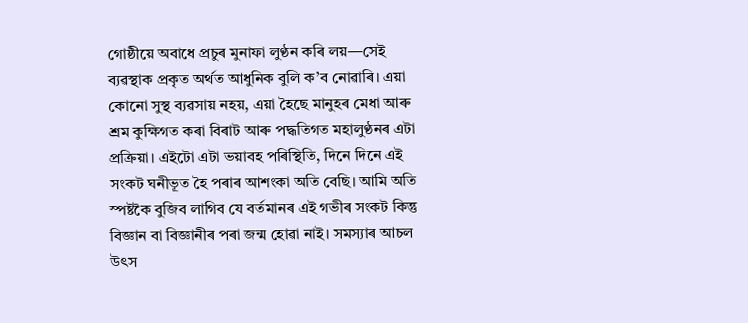গোষ্ঠীয়ে অবাধে প্ৰচুৰ মুনাফা লুণ্ঠন কৰি লয়—সেই ব্যৱস্থাক প্ৰকৃত অৰ্থত আধুনিক বুলি ক’ব নোৱাৰি। এয়া কোনো সুস্থ ব্যৱসায় নহয়, এয়া হৈছে মানুহৰ মেধা আৰু শ্ৰম কুক্ষিগত কৰা বিৰাট আৰু পদ্ধতিগত মহালুণ্ঠনৰ এটা প্ৰক্ৰিয়া। এইটো এটা ভয়াবহ পৰিস্থিতি, দিনে দিনে এই সংকট ঘনীভূত হৈ পৰাৰ আশংকা অতি বেছি। আমি অতি স্পষ্টকৈ বুজিব লাগিব যে বৰ্তমানৰ এই গভীৰ সংকট কিন্তু বিজ্ঞান বা বিজ্ঞানীৰ পৰা জন্ম হোৱা নাই। সমস্যাৰ আচল উৎস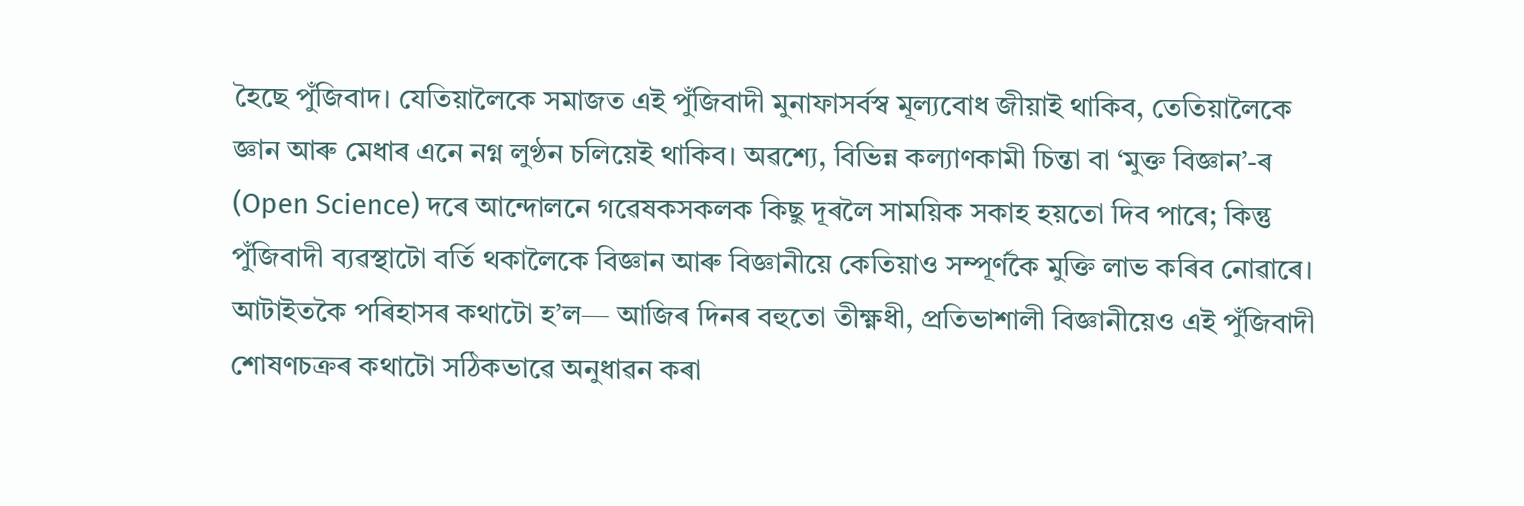হৈছে পুঁজিবাদ। যেতিয়ালৈকে সমাজত এই পুঁজিবাদী মুনাফাসৰ্বস্ব মূল্যবোধ জীয়াই থাকিব, তেতিয়ালৈকে জ্ঞান আৰু মেধাৰ এনে নগ্ন লুণ্ঠন চলিয়েই থাকিব। অৱশ্যে, বিভিন্ন কল্যাণকামী চিন্তা বা ‘মুক্ত বিজ্ঞান’-ৰ (Open Science) দৰে আন্দোলনে গৱেষকসকলক কিছু দূৰলৈ সাময়িক সকাহ হয়তো দিব পাৰে; কিন্তু পুঁজিবাদী ব্যৱস্থাটো বৰ্তি থকালৈকে বিজ্ঞান আৰু বিজ্ঞানীয়ে কেতিয়াও সম্পূৰ্ণকৈ মুক্তি লাভ কৰিব নোৱাৰে। আটাইতকৈ পৰিহাসৰ কথাটো হ’ল— আজিৰ দিনৰ বহুতো তীক্ষ্ণধী, প্ৰতিভাশালী বিজ্ঞানীয়েও এই পুঁজিবাদী শোষণচক্ৰৰ কথাটো সঠিকভাৱে অনুধাৱন কৰা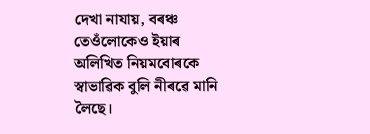দেখা নাযায়, বৰঞ্চ তেওঁলোকেও ইয়াৰ অলিখিত নিয়মবোৰকে স্বাভাৱিক বুলি নীৰৱে মানি লৈছে।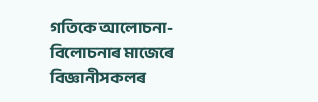গতিকে আলোচনা-বিলোচনাৰ মাজেৰে বিজ্ঞানীসকলৰ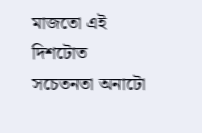মাজতো এই দিশটোত সচেতনতা অনাটো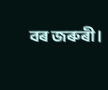বৰ জৰুৰী।